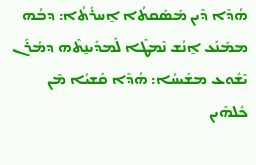ܗܳܕܶܐ ܕܶܝܢ ܡܰܣܰܩܬܳܐ ܐ̱ܚܪܺܬܳܐ: ܕܒܳܗ ܡܡܰܢܰܥ ܐ̱ܢܳܫ ܢܶܡܛܶܐ ܠܰܡܕܺܝܢ̱ܬܶܗ ܕܡܳܪܰܢ ܝܶܫܽܘܥ ܡܫܺܝܚܳܐ: ܗܳܕܶܐ ܩܰܫܝܳܐ ܡܶܢ ܟܽܠܗܶܝܢ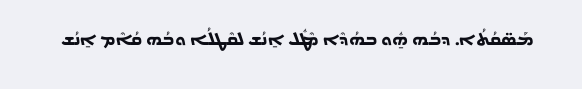ܡܰܣ̈ܩܳܬܳܐ. ܕܒܳܗ ܗ̱ܽܘ ܒܗܳܕܶܐ ܡܶܛܽܠ ܐ̱ܢܳܫ ܠܩܶܛܠܳܐ ܘܒܳܗ ܩܳܐܶܡ ܐ̱ܢܳܫ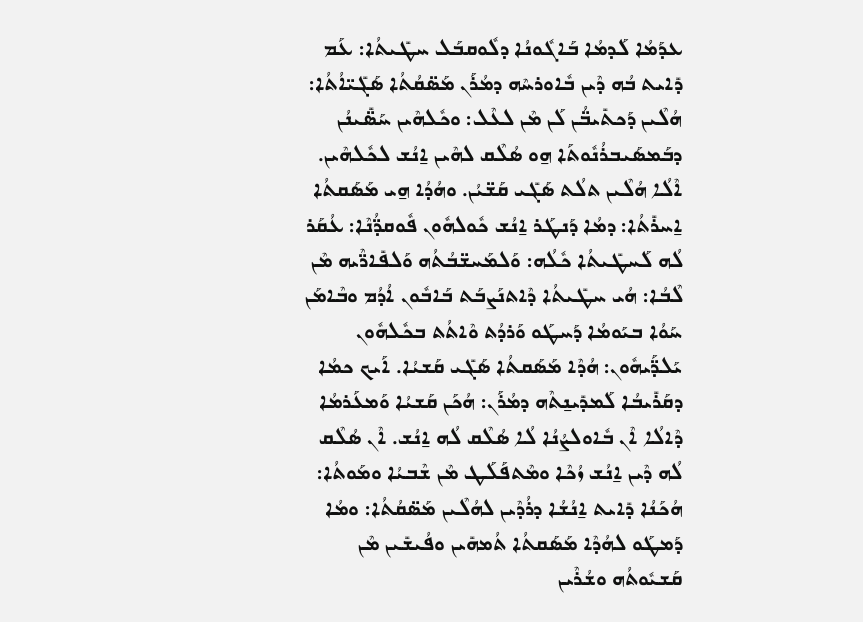ܥܕܰܡܳܐ ܠܰܕܡܳܐ ܒܰܐܓܽܘܢܳܐ ܕܠܽܘܩܒܰܠ ܚܛܺܝܬܳܐ: ܥܰܡ ܕܺܐܝܬ ܒܳܗ ܕܶܝܢ ܒܽܐܘܪܚܶܗ ܕܡܳܪܰܢ ܡܰܣ̈ܩܳܬܳܐ ܣܰܓܺܝ̈ܐܳܬܳܐ: ܗܳܠܶܝܢ ܕܰܟܬܺܝܒ̈ܳܢ ܠܰܢ ܡܶܢ ܠܥܶܠ: ܘܟܽܠܗܶܝܢ ܚܰܣ̈ܺܝܢܳܢ ܕܒܰܡܣܰܝܒܪܳܢܽܘܬܰܐ ܗ̱ܘ ܣܳܠܶܩ ܠܗܶܝܢ ܐ̱ܢܳܫ ܠܟܽܠܗܶܝܢ.
ܐܶܠܳܐ ܗܳܠܶܝܢ ܬܠܳܬ ܣܰܓܺܝ ܩܰܫ̈ܝܳܢ. ܘܗܳܕܳܐ ܗ̱ܝ ܡܰܣܰܩܬܳܐ ܐ̱ܚܪܺܬܳܐ: ܕܡܳܐ ܕܰܢܛܰܪ ܐ̱ܢܳܫ ܟܽܘܠܗܽܘܢ ܦܽܘܩܕ̈ܳܢܶܐ: ܥܳܩܰܪ ܠܳܗ ܠܰܚܛܺܝܬܳܐ ܟܽܠܳܗ: ܘܰܠܡܰܚܫ̈ܒܳܬܳܗ ܘܰܠܦܺܐܪ̈ܶܝܗ ܡܶܢ ܠܶܒܳܐ: ܗܳܝ ܚܛܺܝܬܳܐ ܕܶܐܬܢܰܨܒܰܬ ܒܰܐܒܽܘܢ ܐܳܕܳܡ ܘܒܶܐܡܰܢ ܚܰܘܳܐ ܒܝܰܘܡܳܐ ܕܰܚܛܰܘ ܘܰܪܕܳܬ ܘܶܐܬܳܬ ܒܟܽܠܗܽܘܢ ܝܰܠܕ̈ܰܝܗܽܘܢ: ܗܳܕܶܐ ܡܰܣܰܩܬܳܐ ܣܰܓܺܝ ܩܰܫܝܳܐ. ܐܰܝܟ ܟܡܳܐ ܕܩܰܪܺܝܒܳܐ ܠܰܡܕܺܝܢ̱ܬܶܗ ܕܡܳܪܰܢ: ܗܳܟܰܢ ܩܰܫܝܳܐ ܘܰܡܥܰܪܡܳܐ ܕܶܐܠܳܐ ܐܶܢ ܒܽܐܘܠܨܳܢܳܐ ܠܳܐ ܣܳܠܶܩ ܠܳܗ ܐ̱ܢܳܫ. ܐܶܢ ܣܳܠܶܩ ܠܳܗ ܕܶܝܢ ܐ̱ܢܳܫ ܙܳܟܶܐ ܘܡܶܬܦܰܠܰܛ ܡܶܢ ܫܶܒܝܳܐ ܘܡܰܘܬܳܐ: ܗܳܟܰܢܳܐ ܕܺܐܝܬ ܐ̱ܢܳܫܳܐ ܕܪܳܕܶܝܢ ܠܗܳܠܶܝܢ ܡܰܣ̈ܩܳܬܳܐ: ܘܡܳܐ ܕܰܡܛܰܘ ܠܗܳܕܶܐ ܡܰܣܰܩܬܳܐ ܬܳܡܗܺܝܢ ܘܦܳܝܫܺܝܢ ܡܶܢ ܩܰܫܝܽܘܬܳܗ ܘܫܳܪܶܝܢ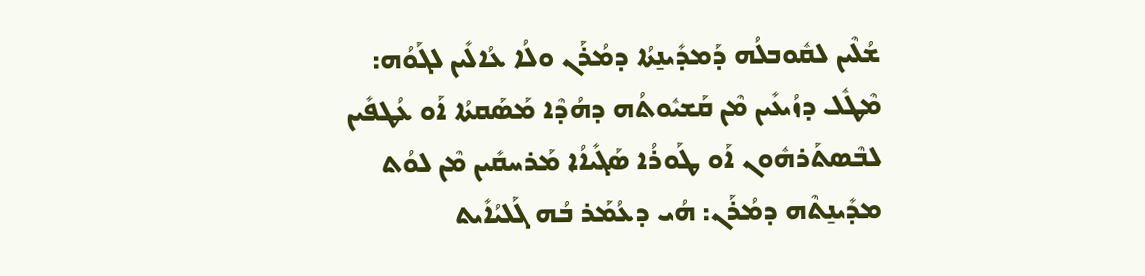ܫܳܠܶܝܢ ܠܩܽܘܒܠܳܗ ܕܰܡܕܺܝܢ̱ܬܳܐ ܕܡܳܪܰܢ ܘܠܳܐ ܥܳܐܠܺܝܢ ܠܓܰܘܳܗ: ܡܶܛܽܠ ܕܙܳܝܥܺܝܢ ܡܶܢ ܩܰܫܝܽܘܬܳܗ ܕܗܳܕܶܐ ܡܰܣܰܩܬܳܐ ܐܰܘ ܥܳܛܦܺܝܢ ܠܒܶܣܬܰܪܗܽܘܢ ܐܰܘ ܛܰܘܪܳܐ ܣܰܓܺܝܐܳܐ ܡܰܪܚܩܺܝܢ ܡܶܢ ܠܘܳܬ ܡܕܺܝܢ̱ܬܶܗ ܕܡܳܪܰܢ: ܗܳܝ ܕܥܳܡܰܪ ܒܳܗ ܓܰܠܝܳܐܺܝܬ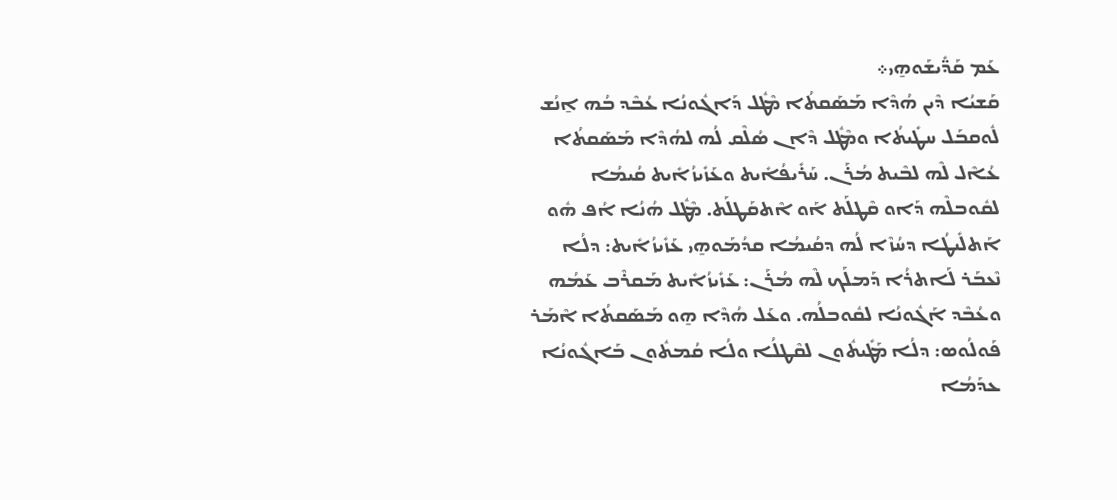ܥܰܡ ܩܰܕ̈ܺܝܫܰܘܗ̱ܝ܀
ܩܰܫܝܳܐ ܕܶܝܢ ܗܳܕܶܐ ܡܰܣܰܩܬܳܐ ܡܶܛܽܠ ܕܰܐܓܽܘܢܳܐ ܥܳܒܶܕ ܒܳܗ ܐ̱ܢܳܫ ܠܽܘܩܒܰܠ ܚܛܺܝܬܳܐ ܘܡܶܛܽܠ ܕܶܐܢ ܣܳܠܶܩ ܠܳܗ ܠܗܳܕܶܐ ܡܰܣܰܩܬܳܐ ܥܳܐܶܠ ܠܶܗ ܠܒܶܝܬ ܡܳܪܰܢ. ܚܰܪܺܝܦܳܐܺܝܬ ܘܥܰܙܺܝܙܳܐܺܝܬ ܩܳܝܡܳܐ ܠܩܽܘܒܠܶܗ ܕܰܐܘ ܩܶܛܠܰܬ ܐܰܘ ܐܶܬܩܰܛܠܰܬ. ܡܶܛܽܠ ܗܳܢܳܐ ܐܳܦ ܗܽܘ ܐܰܬܠܺܝܛܳܐ ܕܚܳܙܶܐ ܠܳܗ ܕܩܳܝܡܳܐ ܩܕܳܡܰܘܗ̱ܝ ܥܰܙܺܝܙܳܐܺܝܬ: ܕܠܳܐ ܢܶܥܒܰܪ ܠܰܐܬܪܳܐ ܕܰܡܠܰܟ ܠܶܗ ܡܳܪܰܢ: ܥܰܙܺܝܙܳܐܺܝܬ ܡܰܩܪܶܒ ܥܰܡܳܗ ܘܥܳܒܶܕ ܐܰܓܽܘܢܳܐ ܠܩܽܘܒܠܳܗ. ܘܥܰܠ ܗܳܕܶܐ ܗ̱ܘ ܡܰܣܰܩܬܳܐ ܐܶܡܰܪ ܦܰܘܠܳܘܣ: ܕܠܳܐ ܡܰܛܺܝܬܽܘܢ ܠܩܶܛܠܳܐ ܘܠܳܐ ܩܳܡܬܽܘܢ ܒܰܐܓܽܘܢܳܐ ܥܕܰܡܳܐ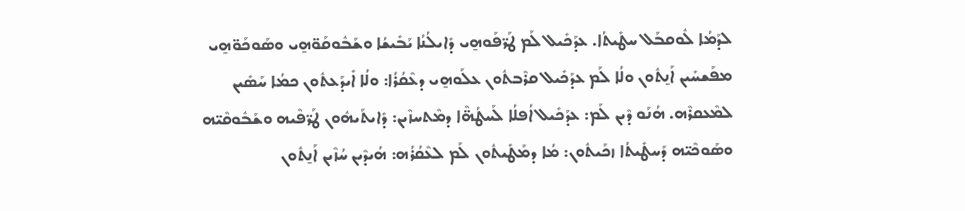ܠܕܰܡܳܐ ܠܽܘܩܒܰܠ ܚܛܺܝܬܳܐ. ܥܕܰܟܺܝܠ ܠܰܡ ܛܰܪ̈ܦܰܘܗ̱ܝ ܕܺܐܝܠܳܢܳܐ ܝܰܒܺܝܫܳܐ ܘܫܰܒܽܘܩܰܘ̈ܗ̱ܝ ܘܣܰܘܟܰܘ̈ܗ̱ܝ ܡܦܰܫܚܺܝܢ ܐܰܢ̱ܬܽܘܢ ܘܠܳܐ ܠܰܡ ܥܕܰܟܺܝܠ ܩܪܶܒܬܽܘܢ ܥܠܰܘܗ̱ܝ ܕܥܶܩܳܪܳܐ: ܘܠܳܐ ܐܺܝܕܰܥܬܽܘܢ ܟܡܳܐ ܚܰܣܺܝܢ ܠܡܶܥܩܪܶܗ. ܗܳܢܰܘ ܕܶܝܢ ܠܰܡ: ܥܕܰܟܺܝܠ ܐܳܦܠܳܐ ܠܰܚܛܳܗ̈ܶܐ ܕܡܶܬܚܙܶܝܢ: ܕܺܐܝܬܰܝܗܽܘܢ ܛܰܪ̈ܦܶܝܗ ܘܫܰܒܽܘܩܶܝ̈ܗ ܘܣܰܘܟܶܝ̈ܗ ܕܰܚܛܺܝܬܳܐ ܙܟܰܝܬܽܘܢ: ܡܳܐ ܕܡܰܛܺܝܬܽܘܢ ܠܰܡ ܠܥܶܩܳܪܳܗ: ܗܳܝܕܶܝܢ ܚܳܙܶܝܢ ܐܰܢ̱ܬܽܘܢ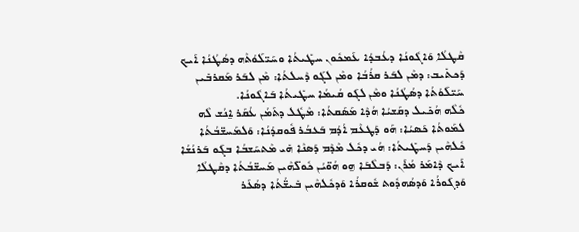ܩܶܛܠܳܐ ܘܰܐܓܽܘܢܳܐ ܕܥܳܒܕܳܐ ܥܰܡܟܽܘܢ ܚܛܺܝܬܳܐ ܘܚܰܝ̈ܠܰܘܳܬܶܗ ܕܤܳܛܳܢܳܐ ܐܰܝܟ ܕܰܟܬܺܝܒ: ܕܡܶܢ ܠܒܰܪ ܩܪܳܒܳܐ ܘܡܶܢ ܠܓܰܘ ܕܶܚܠܬܳܐ: ܡܶܢ ܠܒܰܪ ܡܰܩܪܒܺܝܢ ܚܰܝ̈ܠܰܘܳܬܳܐ ܕܤܳܛܳܢܳܐ ܘܡܶܢ ܠܓܰܘ ܩܳܝܡܳܐ ܚܛܺܝܬܳܐ ܒܰܐܓܽܘܢܳܐ.
ܟܽܠܶܗ ܗܳܟܺܝܠ ܕܩܰܫܝܳܐ ܗܳܕܶܐ ܡܰܣܰܩܬܳܐ: ܡܶܛܽܠ ܕܬܰܡܳܢ ܥܳܩܰܪ ܐ̱ܢܳܫ ܠܶܗ ܠܡܰܘܬܳܐ ܟܰܣܝܳܐ: ܗܰܘ ܕܰܛܥܶܡ ܐܳܕܳܡ ܒܰܥܒܳܪ ܦܽܘܩܕܳܢܳܐ: ܘܰܠܡܰܚܫ̈ܒܳܬܳܐ ܟܽܠܗܶܝܢ ܕܰܚܛܺܝܬܳܐ: ܗܳܝ ܕܟܽܠ ܡܶܕܶܡ ܕܰܣܢܶܐ ܗܺܝ ܡܶܬܚܰܫܒܳܐ ܒܓܰܘ ܒܰܪܢܳܫܳܐ ܐܰܝܟ ܕܶܐܡܰܪ ܡܳܪܰܢ: ܕܰܒܠܶܒܰܐ ܗ̱ܘ ܗܳܘ̈ܝܳܢ ܟܽܘܠ̈ܗܶܝܢ ܡܰܚܫ̈ܒܳܬܳܐ ܕܩܶܛܠܳܐ ܘܰܕܓܰܘܪܳܐ ܘܰܕܣܳܗܕܽܘܬ ܫܽܘܩܪܳܐ ܘܰܕܟܽܠܗܶܝܢ ܒܺܝܫ̈ܳܬܳܐ ܕܣܳܥܰܪ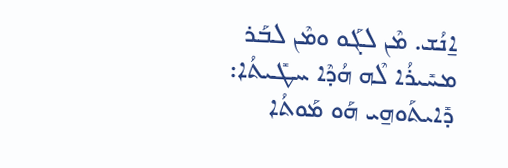ܐ̱ܢܳܫ. ܡܶܢ ܠܓܰܘ ܘܡܶܢ ܠܒܰܪ ܡܚܺܝܪܳܐ ܠܶܗ ܗܳܕܶܐ ܚܛܺܝܬܳܐ: ܕܺܐܝܬܰܘܗ̱ܝ ܗܰܘ ܡܰܘܬܳܐ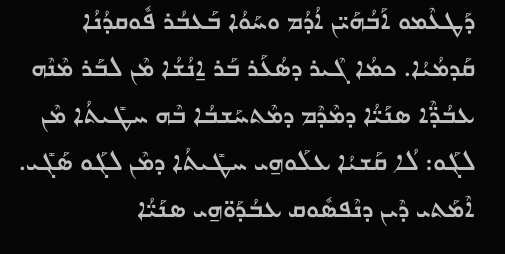ܕܰܛܥܶܡܘ ܐܰܒܳܗܰܝ̈ܢ ܐܳܕܳܡ ܘܚܰܘܳܐ ܒܰܥܒܳܪ ܦܽܘܩܕܳܢܳܐ ܩܰܕܡܳܝܳܐ. ܟܡܳܐ ܓܶܝܪ ܕܣܳܥܰܪ ܒܰܪ ܐ̱ܢܳܫܳܐ ܡܶܢ ܠܒܰܪ ܡܶܢܶܗ ܥܒܳܕ̈ܶܐ ܣܢܰܝ̈ܳܐ ܕܡܶܕܶܡ ܕܡܶܬܚܰܫܒܳܐ ܒܶܗ ܚܛܺܝܬܳܐ ܡܶܢ ܠܓܰܘ: ܠܳܐ ܩܰܫܝܳܐ ܥܠܰܘܗ̱ܝ ܚܛܺܝܬܳܐ ܕܡܶܢ ܠܓܰܘ ܣܰܓܺܝ. ܐܶܡܰܬܝ ܕܶܝܢ ܕܢܶܦܣܽܘܩ ܥܒܳܕܰܘ̈ܗ̱ܝ ܣܢܰܝ̈ܳܐ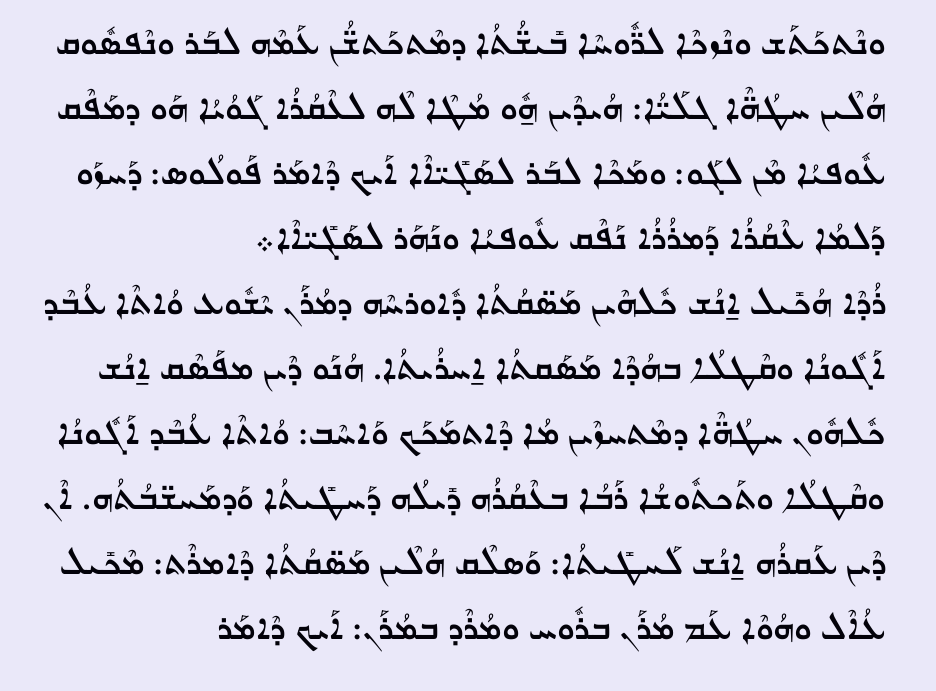ܘܢܶܬܟܰܬܰܫ ܘܢܶܙܟܶܐ ܠܪ̈ܽܘܚܶܐ ܒܺܝܫ̈ܳܬܳܐ ܕܡܶܬܟܰܬܫ̈ܳܢ ܥܰܡܶܗ ܠܒܰܪ ܘܢܶܦܣܽܘܩ ܗܳܠܶܝܢ ܚܛܳܗ̈ܶܐ ܓܠܰܝ̈ܳܐ: ܗܳܝܕܶܝܢ ܗ̱ܽܘ ܡܳܛܶܐ ܠܶܗ ܠܥܶܩܳܪܳܐ ܓܰܘܳܝܳܐ ܗܰܘ ܕܡܰܦܶܩ ܥܽܘܦܝܳܐ ܡܶܢ ܠܓܰܘ: ܘܡܰܟܶܐ ܠܒܰܪ ܠܣܰܓܺܝ̈ܐܶܐ ܐܰܝܟ ܕܶܐܡܰܪ ܦܰܘܠܳܘܣ: ܕܰܚܙܰܘ ܕܰܠܡܳܐ ܥܶܩܳܪܳܐ ܕܰܡܪܳܪܳܐ ܢܰܦܶܩ ܥܽܘܦܝܳܐ ܘܢܰܗܰܪ ܠܣܰܓܺܝ̈ܐܶܐ܀
ܪܳܕܶܐ ܗܳܟܺܝܠ ܐ̱ܢܳܫ ܟܽܠܗܶܝܢ ܡܰܣ̈ܩܳܬܳܐ ܕܽܐܘܪܚܶܗ ܕܡܳܪܰܢ ܝܶܫܽܘܥ ܘܳܐܬܶܐ ܥܳܒܶܕ ܐܰܓܽܘܢܳܐ ܘܩܶܛܠܳܐ ܒܗܳܕܶܐ ܡܰܣܰܩܬܳܐ ܐ̱ܚܪܳܝܬܳܐ. ܗܳܢܰܘ ܕܶܝܢ ܡܦܰܣܶܩ ܐ̱ܢܳܫ ܟܽܠܗܽܘܢ ܚܛܳܗ̈ܶܐ ܕܡܶܬܚܙܶܝܢ ܡܳܐ ܕܶܐܬܡܰܟܰܟ ܘܰܐܚܶܒ: ܘܳܐܬܶܐ ܥܳܒܶܕ ܐܰܓܽܘܢܳܐ ܘܩܶܛܠܳܐ ܘܬܰܟܬܽܘܫܳܐ ܪܰܒܳܐ ܒܥܶܩܳܪܳܗ ܕܺܝܠܳܗ ܕܰܚܛܺܝܬܳܐ ܘܰܕܡܰܚܫ̈ܒܳܬܳܗ. ܐܶܢ ܕܶܝܢ ܥܰܩܪܳܗ ܐ̱ܢܳܫ ܠܰܚܛܺܝܬܳܐ: ܘܰܣܠܶܩ ܗܳܠܶܝܢ ܡܰܣ̈ܩܳܬܳܐ ܕܶܐܡܪܶܬ: ܡܶܟܺܝܠ ܥܳܐܶܠ ܘܗܳܘܶܐ ܥܰܡ ܡܳܪܰܢ ܒܪܽܘܚ ܘܡܳܪܶܕ ܒܡܳܪܰܢ: ܐܰܝܟ ܕܶܐܡܰܪ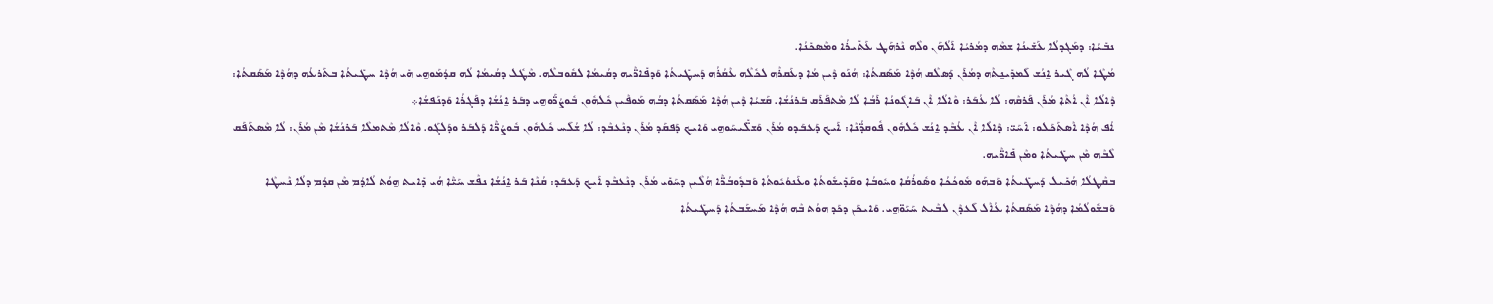ܢܒܺܝܳܐ: ܕܡܰܓܕܠܳܐ ܥܰܫܺܝܢܳܐ ܫܡܶܗ ܕܡܳܪܝܳܐ ܐܰܠܳܗܰܢ ܘܠܶܗ ܢܶܪܗܰܛ ܥܰܬܺܝܪܳܐ ܘܡܶܣܟܺܢܳܐ.
ܡܳܛܶܐ ܠܳܗ ܓܶܝܪ ܐ̱ܢܳܫ ܠܰܡܕܺܝܢ̱ܬܶܗ ܕܡܳܪܰܢ ܕܰܣܠܶܩ ܗܳܕܶܐ ܡܰܣܰܩܬܳܐ: ܗܳܢܰܘ ܕܶܝܢ ܡܳܐ ܕܥܰܩܪܶܗ ܠܟܽܠܶܗ ܥܶܩܳܪܳܗ ܕܰܚܛܺܝܬܳܐ ܘܰܕܦܺܐܪ̈ܶܝܗ ܕܩܳܝܡܳܐ ܠܩܽܘܒܠܶܗ. ܡܶܛܽܠ ܕܩܳܝܡܳܐ ܠܳܗ ܩܕܳܡܰܘܗ̱ܝ ܗܺܝ ܗܳܕܶܐ ܚܛܺܝܬܳܐ ܒܬܰܪܥܳܗ ܕܗܳܕܶܐ ܡܰܣܰܩܬܳܐ: ܕܶܐܠܳܐ ܐܶܢ ܐܳܬܶܐ ܡܳܪܰܢ ܦܰܪܩܶܗ: ܠܳܐ ܥܳܒܰܪ: ܘܶܐܠܳܐ ܐܶܢ ܒܰܐܓܽܘܢܳܐ ܪܰܒܳܐ ܠܳܐ ܡܶܬܦܰܪܰܩ ܒܰܪܢܳܫܳܐ. ܩܰܫܝܳܐ ܕܶܝܢ ܗܳܕܶܐ ܡܰܣܰܩܬܳܐ ܕܒܳܗ ܡܰܘܦܶܝܢ ܟܽܠܗܽܘܢ ܒܽܘܨܳܪ̈ܰܘܗ̱ܝ ܕܒܰܪ ܐ̱ܢܳܫܳܐ ܕܦܰܓܪܳܐ ܘܰܕܢܰܦܫܳܐ܀
ܐܳܦ ܗܳܕܶܐ ܐܶܣܬܰܟܰܠܘ: ܐܰܚܰܝ̈: ܕܶܐܠܳܐ ܐܶܢ ܥܳܒܶܕ ܐ̱ܢܳܫ ܟܽܠܗܽܘܢ ܦܽܘܩܕ̈ܳܢܶܐ: ܐܰܝܟ ܕܰܥܒܰܕܘ ܡܳܪܰܢ ܘܰܫܠ̈ܺܝܚܰܘܗ̱ܝ ܘܰܐܝܟ ܕܰܦܩܰܕ ܡܳܪܰܢ ܕܢܶܥܒܶܕ: ܠܳܐ ܫܳܠܰܚ ܟܽܠܗܽܘܢ ܒܽܘܨܳܪ̈ܶܐ ܕܰܠܒܰܪ ܘܕܰܠܓܰܘ. ܘܶܐܠܳܐ ܡܶܬܡܠܶܐ ܒܰܪܢܳܫܳܐ ܡܶܢ ܡܳܪܰܢ: ܠܳܐ ܡܶܣܬܰܦܰܩ ܠܶܒܶܗ ܡܶܢ ܚܛܺܝܬܳܐ ܘܡܶܢ ܦܺܐܪ̈ܶܝܗ.
ܒܩܶܛܠܳܐ ܗܳܟܺܝܠ ܕܰܚܛܺܝܬܳܐ ܘܰܒܗܰܘ ܡܽܘܟܳܟܳܐ ܘܣܽܘܪܳܩܳܐ ܘܚܽܘܒܳܐ ܘܩܰܕܺܝܫܽܘܬܳܐ ܘܥܰܢܘܳܝܽܘܬܳܐ ܘܰܒܕܽܘܒܳܪ̈ܶܐ ܗܳܠܶܝܢ ܕܚܰܘܺܝ ܡܳܪܰܢ ܕܢܶܥܒܶܕ ܐܰܝܟ ܕܰܥܒܰܕ: ܩܳܢܶܐ ܒܰܪ ܐ̱ܢܳܫܳܐ ܢܦܶܫ ܚܰܝ̈ܶܐ ܗܳܝ ܕܺܐܝܬ ܗ̱ܘܳܬ ܠܳܐܕܳܡ ܡܶܢ ܩܕܳܡ ܕܠܳܐ ܢܶܚܛܶܐ ܘܰܒܫܽܘܠܳܡܳܐ ܕܗܳܕܶܐ ܡܰܣܰܩܬܳܐ ܥܳܐܶܠ ܠܰܥܕܶܢ ܠܒܶܝܬ ܚܰܝܰܘ̈ܗ̱ܝ. ܘܰܐܝܟܰܢ ܕܟܰܕ ܗܘܳܬ ܒܶܗ ܗܳܕܶܐ ܡܰܚܫܰܒܬܳܐ ܕܰܚܛܺܝܬܳܐ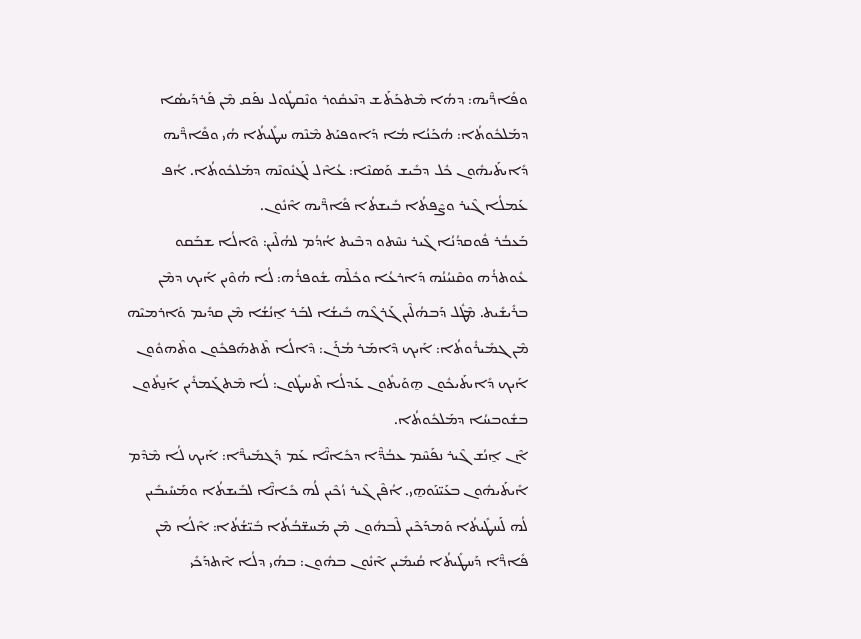ܘܦܺܐܪ̈ܶܝܗ: ܕܗܳܐ ܡܶܬܟܰܬܰܫ ܕܢܶܥܩܽܘܪ ܘܢܶܩܛܽܘܠ ܢܦܰܩ ܡܶܢ ܦܰܪܕܰܝܣܳܐ ܕܡܰܠܟܽܘܬܳܐ: ܗܳܟܰܢܳܐ ܡܳܐ ܕܰܐܘܦܝܰܬ ܡܶܢܶܗ ܚܛܺܝܬܳܐ ܗܳܝ ܘܦܺܐܪ̈ܶܝܗ ܕܺܐܝܬܰܝܗܽܘܢ ܟܽܠ ܕܒܺܝܫ ܘܰܣܢܶܐ: ܥܳܐܶܠ ܠܰܓܢܽܘܢܶܗ ܕܡܰܠܟܽܘܬܳܐ. ܐܳܦ ܥܰܡܠܳܐ ܓܶܝܪ ܘܨܶܦܬܳܐ ܒܺܝܫܬܳܐ ܦܺܐܪ̈ܶܝܗ ܐܶܢܽܘܢ.
ܒܰܥܒܳܪ ܦܽܘܩܕܳܢܳܐ ܓܶܝܪ ܢܚܶܬܘ ܕܒܶܝܬ ܐܳܕܳܡ ܠܗܳܠܶܝܢ: ܘܶܐܠܳܐ ܫܒܰܩܘ ܥܽܘܬܪܳܗ ܘܩܶܢܝܳܢܳܗ ܕܰܐܪܥܳܐ ܘܟܽܠܶܗ ܫܽܘܦܪܳܗ: ܠܳܐ ܗܳܘܶܝܢ ܐܰܝܟ ܕܡܶܢ ܒܪܺܝܫܺܝܬ. ܡܶܛܽܠ ܕܰܒܗܳܠܶܝܢ ܓܰܪܓܶܗ ܒܺܝܫܳܐ ܠܒܰܪ ܐ̱ܢܳܫܳܐ ܡܶܢ ܩܕܺܝܡ ܘܰܐܪܡܝܶܗ ܡܶܢ ܓܡܺܝܪܽܘܬܳܐ: ܐܰܝܟ ܕܶܐܡܰܪ ܡܳܪܰܢ: ܕܶܐܠܳܐ ܬܶܬܗܰܦܟܽܘܢ ܘܬܶܗܘܽܘܢ ܐܰܝܟ ܕܺܐܝܬܰܝܟܽܘܢ ܗ̱ܘܰܝܬܽܘܢ ܥܰܕܠܳܐ ܬܶܚܛܽܘܢ: ܠܳܐ ܡܶܬܓܰܡܪܺܝܢ ܐܰܢ̱ܬܽܘܢ ܒܫܽܘܒܚܳܐ ܕܡܰܠܟܽܘܬܳܐ.
ܐܶܢ ܐ̱ܢܳܫ ܓܶܝܪ ܢܦܰܚܶܡ ܥܒܳܕ̈ܶܐ ܕܟܺܐܢ̈ܶܐ ܥܰܡ ܕܰܓܡܺܝܪ̈ܶܐ: ܐܰܝܟ ܠܳܐ ܡܶܕܶܡ ܐܺܝܬܰܝܗܽܘܢ ܒܥܰܝ̈ܢܰܘܗ̱ܝ. ܐܳܦܶܢ ܓܶܝܪ ܙܳܟܶܝܢ ܠܳܗ ܟܺܐܢ̈ܶܐ ܠܒܺܝܫܬܳܐ ܘܡܰܚܺܝܒܺܝܢ ܠܳܗ ܠܰܚܛܺܝܬܳܐ ܘܰܡܕܰܟܶܝܢ ܠܶܒܗܽܘܢ ܡܶܢ ܡܰܚܫ̈ܒܳܬܳܐ ܒܺܝ̈ܫܳܬܳܐ: ܐܶܠܳܐ ܡܶܢ ܦܺܐܪ̈ܶܐ ܕܰܚܛܺܝܬܳܐ ܩܳܝܡܺܝܢ ܐܶܢܽܘܢ ܒܗܽܘܢ: ܒܗܳܝ ܕܠܳܐ ܐܶܬܕܰܟܺܝ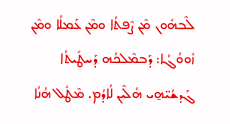ܠܶܒܗܽܘܢ ܡܶܢ ܨܶܦܬܳܐ ܘܡܶܢ ܥܰܡܠܳܐ ܘܡܶܢ ܙܽܘܘܳܓܳܐ: ܕܰܒܡܶܠܟܳܗ ܕܰܚܛܺܝܬܳܐ ܓܰܕܫܳܝ̈ܗ̱ܝ ܗܳܠܶܝܢ ܠܳܐܕܳܡ. ܡܶܛܽܠ ܗܳܢܳܐ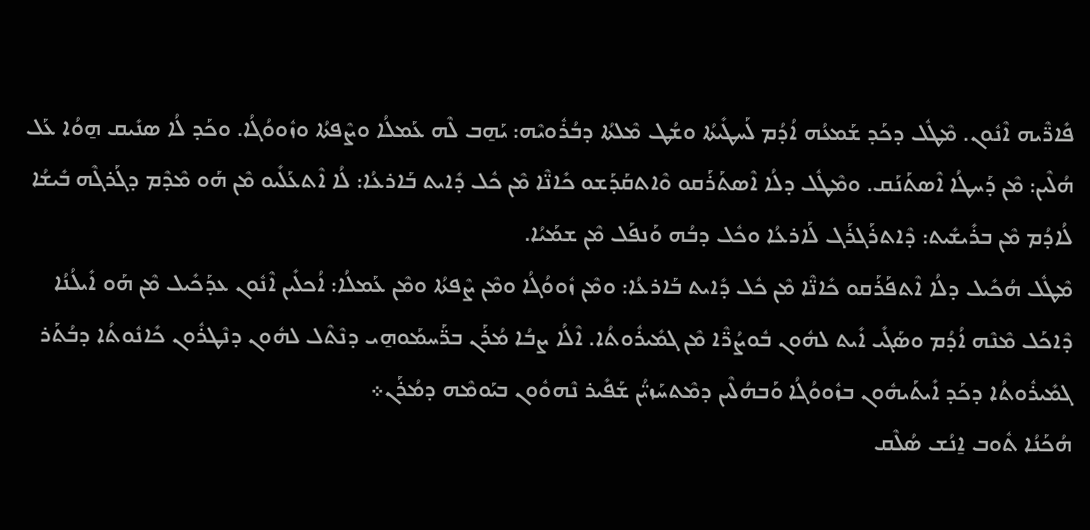ܦܺܐܪ̈ܶܝܗ ܐܶܢܽܘܢ. ܡܶܛܽܠ ܕܟܰܕ ܫܰܡܥܳܗ ܐܳܕܳܡ ܠܰܚܛܺܝܬܳܐ ܘܫܳܛ ܡܶܠܬܳܐ ܕܒܳܪܽܘܝܶܗ: ܝܰܗ̱ܒ ܠܶܗ ܥܰܡܠܳܐ ܘܨܶܦܬܳܐ ܘܙܽܘܘܳܓܳܐ. ܘܟܰܕ ܠܳܐ ܣܢܺܝܩ ܗ̱ܘܳܐ ܥܰܠ ܗܳܠܶܝܢ: ܡܶܢ ܕܰܚܛܳܐ ܐܶܣܬܰܢܰܩ. ܘܡܶܛܽܠ ܕܠܳܐ ܐܶܣܬܰܪܰܩܘ ܘܶܐܬܩܰܕܰܫܘ ܟܺܐܢ̈ܶܐ ܡܶܢ ܟܽܠ ܕܺܐܝܬ ܒܰܐܪܥܳܐ: ܠܳܐ ܐܶܬܥܰܠܺܝܘ ܡܶܢ ܗܰܘ ܡܶܕܶܡ ܕܓܰܪܓܶܗ ܒܺܝܫܳܐ ܠܳܐܕܳܡ ܡܶܢ ܒܪܺܝܫܺܝܬ: ܕܶܐܬܪܰܓܪܰܓ ܠܰܐܪܥܳܐ ܘܟܽܠ ܕܒܳܗ ܘܰܢܦܰܠ ܡܶܢ ܫܡܰܝܳܐ.
ܡܶܛܽܠ ܗܳܟܺܝܠ ܕܠܳܐ ܐܶܬܦܰܪܰܩܘ ܟܺܐܢ̈ܶܐ ܡܶܢ ܟܽܠ ܕܺܐܝܬ ܒܰܐܪܥܳܐ: ܘܡܶܢ ܙܽܘܘܳܓܳܐ ܘܡܶܢ ܨܶܦܬܳܐ ܘܡܶܢ ܥܰܡܠܳܐ: ܐܳܟܠܺܝܢ ܐܶܢܽܘܢ ܥܕܰܟܺܝܠ ܡܶܢ ܗܰܘ ܐܺܝܠܳܢܳܐ ܕܶܐܟܰܠ ܡܶܢܶܗ ܐܳܕܳܡ ܘܣܰܓܺܝ ܐܺܝܬ ܠܗܽܘܢ ܒܽܘܨܳܪ̈ܶܐ ܡܶܢ ܓܡܺܝܪܽܘܬܳܐ. ܐܶܠܳܐ ܨܒܳܐ ܡܳܪܰܢ ܒܪ̈ܰܚܡܰܘܗ̱ܝ ܕܢܶܬܶܠ ܠܗܽܘܢ ܕܢܶܛܪܽܘܢ ܟܺܐܢܽܘܬܳܐ ܕܒܳܬܰܪ ܓܡܺܝܪܽܘܬܳܐ ܕܟܰܕ ܐܺܝܬܰܝܗܽܘܢ ܒܙܽܘܘܳܓܳܐ ܘܰܒܗܳܠܶܝܢ ܕܡܶܬܚܰܙܝ̈ܳܢ ܫܰܦܺܝܪ ܢܶܗܘܽܘܢ ܒܝܰܘܡܶܗ ܕܡܳܪܰܢ܀
ܗܳܟܰܢܳܐ ܬܽܘܒ ܐ̱ܢܳܫ ܣܳܠܶܩ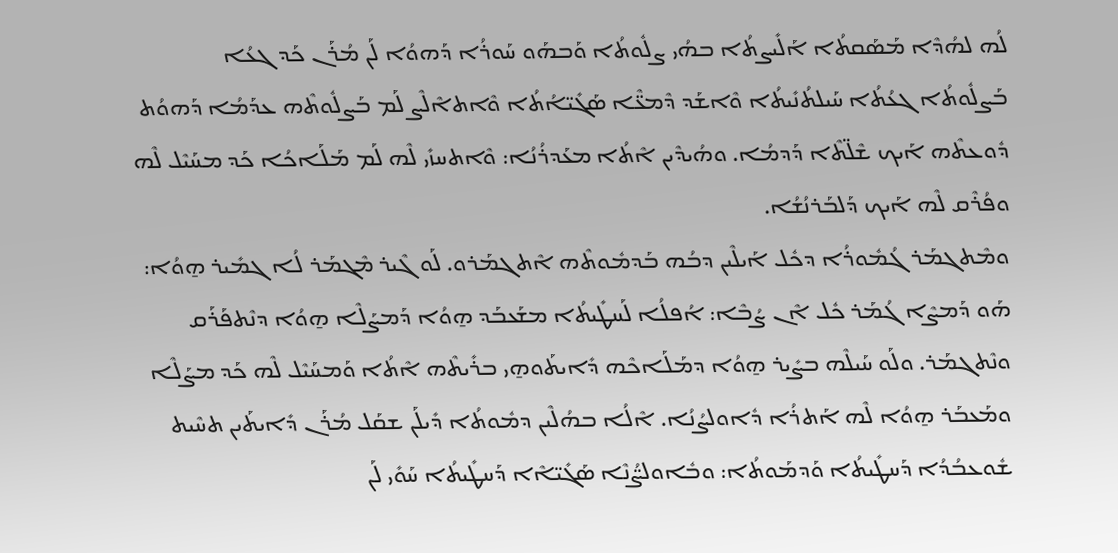ܠܳܗ ܠܗܳܕܶܐ ܡܰܣܰܩܬܳܐ ܐܰܠܺܝܨܬܳܐ ܒܗܳܝ ܨܠܽܘܬܳܐ ܘܰܒܗܰܘ ܚܰܘܪܳܐ ܕܰܗܘܳܐ ܠܰܢ ܡܳܪܰܢ ܟܰܕ ܓܥܳܐ ܒܰܨܠܽܘܬܳܐ ܓܥܳܬܳܐ ܚܰܝܠܬܳܢܺܝܬܳܐ ܘܶܐܫܰܕ ܕܶܡܥ̈ܶܐ ܣܰܓܺܝ̈ܐܳܬܳܐ ܘܶܐܬܐܶܠܶܨ ܠܰܡ ܒܰܨܠܽܘܬܶܗ ܥܕܰܡܳܐ ܕܰܗܘܳܬ ܕܽܘܥܬܶܗ ܐܰܝܟ ܫܶܠ̈ܬܶܐ ܕܰܕܡܳܐ. ܘܗܳܝܕܶܝܢ ܐܶܬܳܐ ܡܥܰܕܪܳܢܳܐ: ܘܶܐܬܚܙܺܝ ܠܶܗ ܠܰܡ ܡܰܠܰܐܟܳܐ ܟܰܕ ܡܚܰܝܶܠ ܠܶܗ ܘܦܳܪܶܩ ܠܶܗ ܐܰܝܟ ܕܰܠܒܰܪܢܳܫܳܐ.
ܘܡܶܬܓܡܰܪ ܓܳܡܽܘܪܳܐ ܕܟܽܠ ܐܰܝܠܶܝܢ ܕܒܳܗ ܒܰܕܡܽܘܬܶܗ ܐܶܬܓܡܰܪܘ. ܠܰܘ ܓܶܝܪ ܡܶܓܡܰܪ ܠܳܐ ܓܡܺܝܪ ܗ̱ܘܳܐ: ܗܰܘ ܕܰܡܨܶܐ ܓܳܡܰܪ ܟܽܠ ܐܶܢ ܨܳܒܶܐ: ܐܳܦܠܳܐ ܠܰܚܛܺܝܬܳܐ ܡܫܰܥܒܰܕ ܗ̱ܘܳܐ ܕܰܡܨܰܠܶܐ ܗ̱ܘܳܐ ܕܢܶܬܦܰܪܰܩ ܘܢܶܬܓܡܰܪ. ܘܠܰܘ ܚܰܝܠܶܗ ܒܨܺܝܪ ܗ̱ܘܳܐ ܕܡܰܠܰܐܟܶܗ ܕܺܐܝܬܰܘܗ̱ܝ ܒܪܺܝܬܶܗ ܐܶܬܳܐ ܘܰܡܚܰܝܶܠ ܠܶܗ ܟܰܕ ܡܨܰܠܶܐ ܘܡܰܥܒܰܪ ܗ̱ܘܳܐ ܠܶܗ ܐܰܬܪܳܐ ܕܽܐܘܠܨܳܢܳܐ. ܐܶܠܳܐ ܒܗܳܠܶܝܢ ܕܡܽܘܬܳܐ ܕܺܝܠܰܢ ܫܩܰܠ ܡܳܪܰܢ ܕܺܐܝܬܰܝܢ ܬܚܶܝܬ ܫܽܘܥܒܳܕܳܐ ܕܰܚܛܺܝܬܳܐ ܘܰܕܡܰܘܬܳܐ: ܘܒܽܐܘܠܨ̈ܳܢܶܐ ܣܰܓܺܝ̈ܐܶܐ ܕܰܚܛܺܝܬܳܐ ܚܰܘܺܝ ܠܰܢ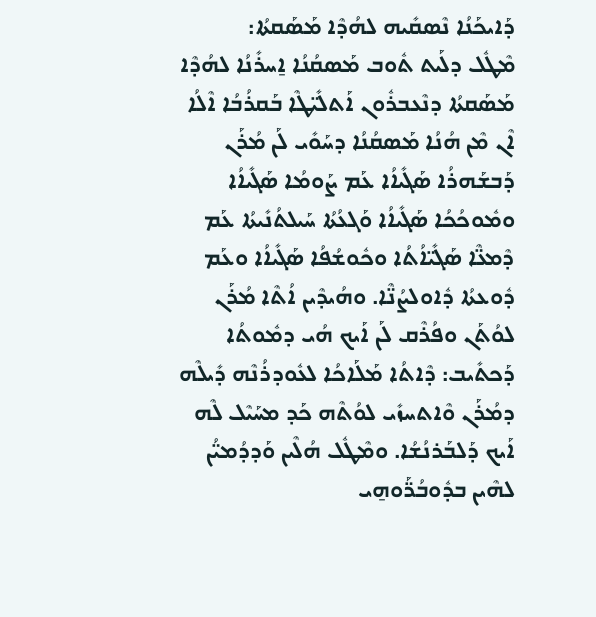ܕܰܐܝܟܰܢܳܐ ܢܶܣܩܺܝܗ ܠܗܳܕܶܐ ܡܰܣܰܩܬܳܐ:
ܡܶܛܽܠ ܕܠܰܝܬ ܬܽܘܒ ܡܰܣܩܳܢܳܐ ܐ̱ܚܪܺܢܳܐ ܠܗܳܕܶܐ ܡܰܣܰܩܬܳܐ ܕܢܶܥܒܪܽܘܢ ܐܰܬܠܺܝ̈ܛܶܐ ܒܰܩܪܳܒܳܐ ܐܶܠܳܐ ܐܶܢ ܡܶܢ ܗܳܢܳܐ ܡܰܣܩܳܢܳܐ ܕܚܰܘܺܝ ܠܰܢ ܡܳܪܰܢ ܕܰܒܫܰܗܪܳܐ ܣܰܓܺܝܐܳܐ ܥܰܡ ܨܰܘܡܳܐ ܣܰܓܺܝܐܳܐ ܘܡܽܘܟܳܟܳܐ ܣܰܓܺܝܐܳܐ ܘܰܓܥܳܬܳܐ ܚܰܝܠܬܳܢܺܝܬܳܐ ܥܰܡ ܕܶܡܥ̈ܶܐ ܣܰܓܺܝ̈ܐܳܬܳܐ ܘܟܽܘܫܳܦܳܐ ܣܰܓܺܝܐܳܐ ܘܥܰܡ ܕܽܘܥܬܳܐ ܕܽܐܘܠܨܳܢ̈ܶܐ. ܘܗܳܝܕܶܝܢ ܐܳܬܶܐ ܡܳܪܰܢ ܠܘܳܬܰܢ ܘܦܳܪܶܩ ܠܰܢ ܐܰܝܟ ܗܳܝ ܕܡܽܘܬܳܐ ܕܰܟܬܺܝܒ: ܕܶܐܬܳܐ ܡܰܠܰܐܟܳܐ ܠܥܽܘܕܪܳܢܶܗ ܕܺܝܠܶܗ ܕܡܳܪܰܢ ܘܶܐܬܚܙܺܝ ܠܘܳܬܶܗ ܟܰܕ ܡܚܰܝܶܠ ܠܶܗ ܐܰܝܟ ܕܰܠܒܰܪܢܳܫܳܐ. ܘܡܶܛܽܠ ܗܳܠܶܝܢ ܘܰܕܕܳܡܝ̈ܳܢ ܠܗܶܝܢ ܒܕܽܘܒܳܪ̈ܰܘܗ̱ܝ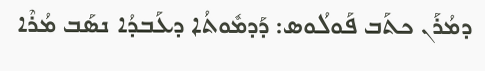ܕܡܳܪܰܢ ܟܬܰܒ ܦܰܘܠܳܘܣ: ܕܰܕܡܽܘܬܳܐ ܕܥܰܒܕܳܐ ܢܣܰܒ ܡܳܪܶܐ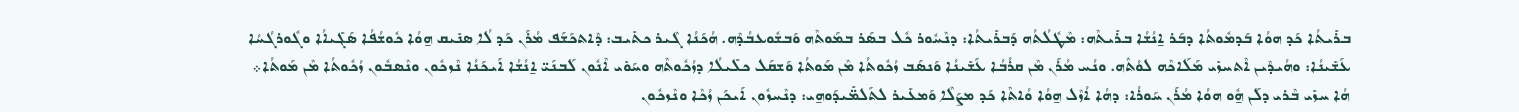ܒܪܺܝܬܳܐ ܟܰܕ ܗܘܳܐ ܒܰܕܡܽܘܬܳܐ ܕܒܰܪ ܐ̱ܢܳܫܳܐ ܒܪܺܝܬܶܗ: ܡܶܛܽܠܳܬܳܗ ܕܰܒܪܺܝܬܳܐ: ܕܢܶܚܽܘܪ ܟܽܠ ܒܣܰܪ ܒܡܰܘܬܶܗ ܘܰܒܫܽܘܥܒܳܕܶܗ. ܗܳܟܰܢܳܐ ܓܶܝܪ ܟܬܺܝܒ: ܕܶܐܬܟܰܫܰܦ ܡܳܪܰܢ ܟܰܕ ܠܳܐ ܣܢܺܝܩ ܗ̱ܘܳܐ ܟܽܘܫܳܦܳܐ ܣܰܓܺܝܐܳܐ ܘܓܽܘܪܓܳܚܳܐ ܥܰܫܺܝܢܳܐ: ܘܗܳܝܕܶܝܢ ܐܶܬܚܙܺܝ ܡܰܠܰܐܟܶܗ ܠܘܳܬܶܗ. ܘܢܳܚ ܡܳܪܰܢ ܡܶܢ ܩܪܳܒܳܐ ܥܰܫܺܝܢܳܐ ܘܰܢܣܰܒ ܙܳܟܽܘܬܳܐ ܡܶܢ ܡܰܘܬܳܐ ܘܰܫܩܰܠ ܟܠܺܝܠܳܐ ܕܙܳܟܽܘܬܶܗ ܘܚܰܘܺܝ ܐܶܢܽܘܢ ܠܰܒܢܰܝ̈ ܐ̱ܢܳܫܳܐ ܐܰܝܟܰܢܳܐ ܢܶܙܟܽܘܢ ܘܢܶܣܒܽܘܢ ܙܳܟܽܘܬܳܐ ܡܶܢ ܡܰܘܬܳܐ܀
ܗܳܐ ܚܙܺܝ ܒܶܪܝ ܕܠܰܢ ܗ̱ܽܘ ܗܘܳܐ ܡܳܪܰܢ ܚܰܘܪܳܐ: ܕܗܳܐ ܐܳܙܶܠ ܗ̱ܘܳܐ ܘܳܐܬܶܐ ܟܰܕ ܡܨܰܠܶܐ ܘܰܡܥܺܝܪ ܠܬܰܠܡ̈ܺܝܕܰܘܗ̱ܝ: ܕܢܶܚܙܽܘܢ ܐܰܝܟܰܢ ܙܳܟܶܐ ܘܢܶܙܟܽܘܢ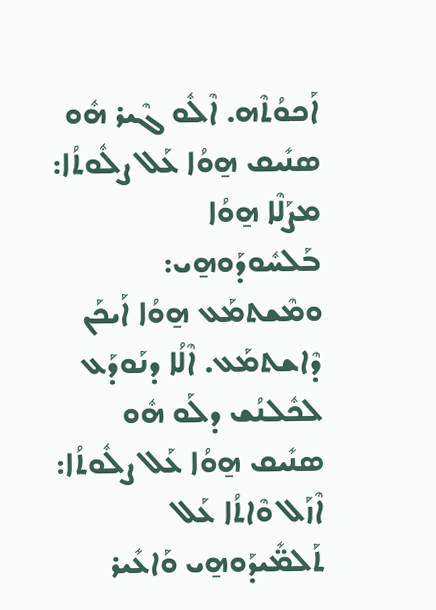ܐܰܟܘܳܬܶܗ. ܐܶܠܽܘ ܓܶܝܪ ܗܽܘ ܣܢܺܝܩ ܗ̱ܘܳܐ ܥܰܠ ܨܠܽܘܬܳܐ: ܡܨܰܠܶܐ ܗ̱ܘܳܐ ܒܰܠܚܽܘܕܰܘܗ̱ܝ: ܘܡܶܫܬܡܰܥ ܗ̱ܘܳܐ ܐܰܝܟܰܢ ܕܶܐܫܬܡܰܥ. ܐܶܠܳܐ ܕܢܰܘܕܰܥ ܠܟܽܠܢܳܫ ܕܠܰܘ ܗܽܘ ܣܢܺܝܩ ܗ̱ܘܳܐ ܥܰܠ ܨܠܽܘܬܳܐ: ܐܶܙܰܠ ܘܶܐܬܳܐ ܥܰܠ ܬܰܠܡ̈ܺܝܕܰܘܗ̱ܝ ܘܰܐܥܺܝܪ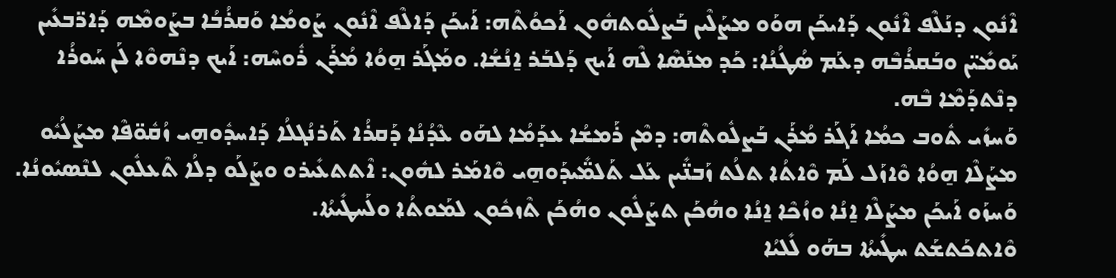ܐܶܢܽܘܢ ܕܢܰܠܶܦ ܐܶܢܽܘܢ ܕܰܐܝܟܰܢ ܗܘܰܘ ܡܨܰܠܶܝܢ ܒܰܨܠܽܘܬܗܽܘܢ ܐܰܟܘܳܬܶܗ: ܐܰܝܟܰܢ ܕܰܐܠܶܦ ܐܶܢܽܘܢ ܨܰܘܡܳܐ ܘܰܩܪܳܒܳܐ ܒܨܰܘܡܶܗ ܕܰܐܪ̈ܒܥܺܝܢ ܝܰܘܡܺܝ̈ܢ ܘܒܰܩܪܳܒܶܗ ܕܥܰܡ ܤܳܛܳܢܳܐ: ܟܰܕ ܡܢܰܣܶܐ ܠܶܗ ܐܰܝܟ ܕܰܠܒܰܪ ܐ̱ܢܳܫܳܐ. ܘܡܰܓܰܪ ܗ̱ܘܳܐ ܡܳܪܰܢ ܪܽܘܚܶܗ: ܐܰܝܟ ܕܢܶܗܘܶܐ ܠܰܢ ܚܰܘܪܳܐ ܕܢܶܬܕܰܡܶܐ ܒܶܗ.
ܘܰܚܙܺܝ ܬܽܘܒ ܟܡܳܐ ܐܰܓܰܪ ܡܳܪܰܢ ܒܰܨܠܽܘܬܶܗ: ܕܡܶܢ ܪܰܡܫܳܐ ܥܕܰܡܳܐ ܠܗܰܘ ܥܶܕܳܢܳܐ ܕܰܩܪܳܐ ܬܰܪܢܳܓܠܳܐ ܕܰܐܚܕܽܘܗ̱ܝ ܙܳܩܽܘ̈ܦܶܐ ܡܨܰܠܳܝܽܘ ܡܨܰܠܶܐ ܗ̱ܘܳܐ ܘܶܐܙܰܠ ܠܰܡ ܘܶܐܬܳܐ ܬܠܳܬ ܙܰܒܢ̈ܺܝܢ ܥܰܠ ܬܰܠܡ̈ܺܝܕܰܘܗ̱ܝ ܘܶܐܡܰܪ ܠܗܽܘܢ: ܐܶܬܬܥܺܝܪܘ ܘܨܰܠܰܘ ܕܠܳܐ ܬܶܥܠܽܘܢ ܠܢܶܣܝܽܘܢܳܐ. ܘܰܚܙܰܘ ܐܰܝܟܰܢ ܡܨܰܠܶܐ ܐ̱ܢܳܐ ܘܙܳܟܶܐ ܐ̱ܢܳܐ ܘܗܳܟܰܢ ܬܨܰܠܽܘܢ ܘܗܳܟܰܢ ܬܶܙܟܽܘܢ ܠܡܰܘܬܳܐ ܘܠܰܚܛܺܝܬܳܐ.
ܘܶܐܬܟܰܬܫܰܬ ܚܛܺܝܬܳܐ ܒܗܰܘ ܠܺܠܝܳܐ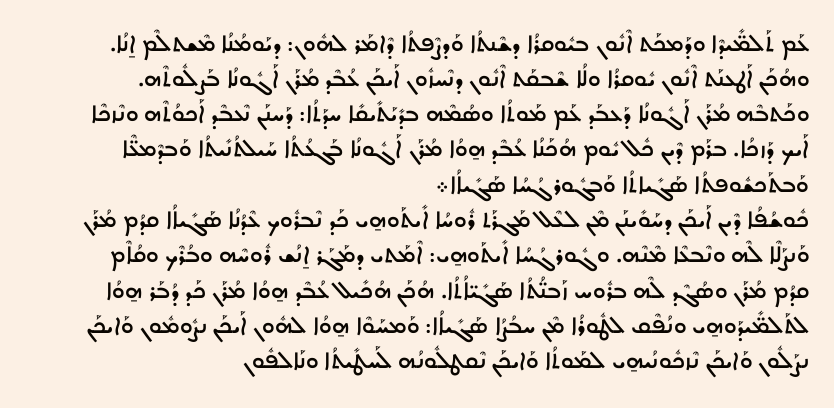ܥܰܡ ܬܰܠܡ̈ܺܝܕܶܐ ܘܕܰܡܟܰܬ ܐܶܢܽܘܢ ܒܝܽܘܩܪܳܐ ܕܫܶܢܬܳܐ ܘܰܕܨܶܦܬܳܐ ܕܶܐܡܰܪ ܠܗܽܘܢ: ܕܝܰܘܡܳܢܳܐ ܡܶܫܬܠܶܡ ܐ̱ܢܳܐ. ܘܗܳܟܰܢ ܐܰܛܥܢܰܬ ܐܶܢܽܘܢ ܝܽܘܩܪܳܐ ܘܠܳܐ ܫܶܒܩܰܬ ܐܶܢܽܘܢ ܕܢܶܚܙܽܘܢ ܐܰܝܟܰܢ ܥܳܒܶܕ ܡܳܪܰܢ ܐܰܓܽܘܢܳܐ ܒܰܨܠܽܘܬܶܗ. ܘܟܰܬܒܶܗ ܡܳܪܰܢ ܐܰܓܽܘܢܳܐ ܕܰܥܒܰܕ ܥܰܡ ܡܰܘܬܳܐ ܘܣܳܡܶܗ ܒܕܺܝܰܬܺܝܩܺܐ ܚܕܰܬܳܐ: ܕܰܚܢܰܢ ܢܶܥܒܶܕ ܐܰܟܘܳܬܶܗ ܘܢܶܙܟܶܐ ܐܰܝܟ ܕܰܙܟܳܐ. ܒܪܰܡ ܕܶܝܢ ܟܽܠ ܝܽܘܡ ܗܳܟܰܢܳܐ ܥܳܒܶܕ ܗ̱ܘܳܐ ܡܳܪܰܢ ܐܰܓܽܘܢܳܐ ܒܰܓܥܳܬܳܐ ܚܰܝܠܬܳܢܺܝܬܳܐ ܘܰܒܕܶܡܥ̈ܶܐ ܘܰܒܬܰܟܫܽܘܦܬܳܐ ܣܰܓܺܝܐܬܳܐ ܘܰܒܓܽܘܪܓܳܚܳܐ ܣܰܓܺܝܐܳܐ܀
ܟܽܘܫܳܦܳܐ ܕܶܝܢ ܐܰܝܟܰܢ ܕܚܰܘܺܝܢܰܢ ܡܶܢ ܠܥܶܠ ܡܰܓܪܰܬ ܪܽܘܚܳܐ ܐܺܝܬܰܘܗ̱ܝ ܟܰܕ ܢܶܒܪܽܘܟ ܥܶܕܳܢܳܐ ܣܰܓܺܝܐܳܐ ܩܕܳܡ ܡܳܪܰܢ ܘܰܢܨܰܠܶܐ ܠܶܗ ܘܢܶܒܥܶܐ ܡܶܢܶܗ. ܘܓܽܘܪܓܳܚܳܐ ܐܺܝܬܰܘܗ̱ܝ: ܐܶܡܰܬܝ ܕܡܰܓܰܪ ܐ̱ܢܳܫ ܪܽܘܚܶܗ ܘܒܳܪܶܟ ܘܩܳܐܶܡ ܩܕܳܡ ܡܳܪܰܢ ܘܣܳܓܶܕ ܠܶܗ ܒܪܽܘܚ ܙܰܒܢ̈ܳܬܳܐ ܣܰܓܺܝ̈ܐܳܬܳܐ. ܗܳܟܰܢ ܗܳܟܺܝܠ ܥܳܒܶܕ ܗ̱ܘܳܐ ܡܳܪܰܢ ܟܰܕ ܕܳܒܰܪ ܗ̱ܘܳܐ ܠܬܰܠܡ̈ܺܝܕܰܘܗ̱ܝ ܘܢܳܦܶܩ ܠܛܽܘܪܳܐ ܡܶܢ ܚܒܳܨܳܐ ܣܰܓܺܝܐܳܐ: ܘܰܡܚܰܘܶܐ ܗ̱ܘܳܐ ܠܗܽܘܢ ܐܰܝܟܰܢ ܢܨܽܘܡܽܘܢ ܘܰܐܝܟܰܢ ܢܨܰܠܽܘܢ ܘܰܐܝܟܰܢ ܢܶܙܟܽܘܢܳܝܗ̱ܝ ܠܡܰܘܬܳܐ ܘܰܐܝܟܰܢ ܢܶܩܛܠܽܘܢܳܗ ܠܰܚܛܺܝܬܳܐ ܘܢܰܐܠܦܽܘܢ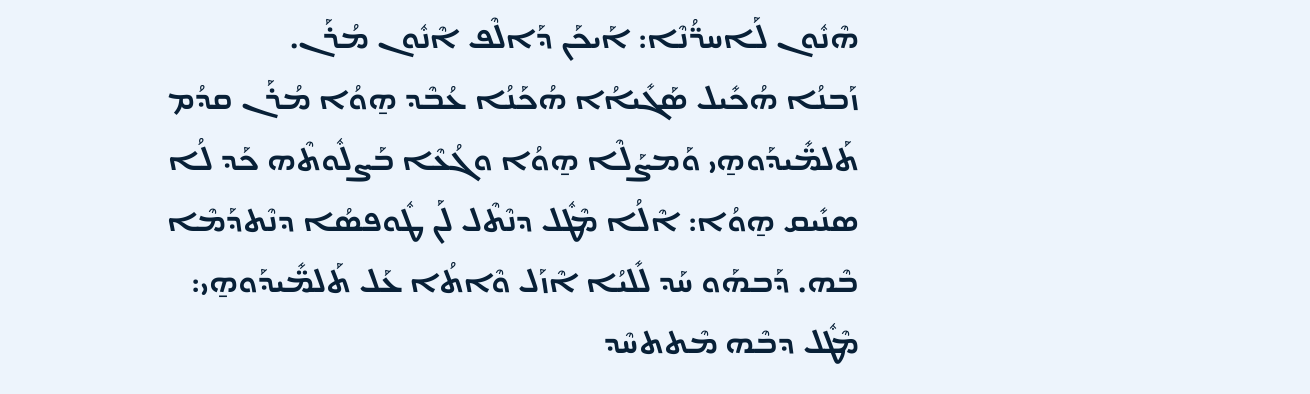ܗܶܢܽܘܢ ܠܰܐܚܪ̈ܳܢܶܐ: ܐܰܝܟܰܢ ܕܰܐܠܶܦ ܐܶܢܽܘܢ ܡܳܪܰܢ.
ܙܰܒܢܳܐ ܗܳܟܺܝܠ ܣܰܓܺܝܐܳܐ ܗܳܟܰܢܳܐ ܥܳܒܶܕ ܗ̱ܘܳܐ ܡܳܪܰܢ ܩܕܳܡ ܬܰܠܡ̈ܺܝܕܰܘܗ̱ܝ ܘܰܡܨܰܠܶܐ ܗ̱ܘܳܐ ܘܓܳܥܶܐ ܒܰܨܠܽܘܬܶܗ ܟܰܕ ܠܳܐ ܣܢܺܝܩ ܗ̱ܘܳܐ: ܐܶܠܳܐ ܡܶܛܽܠ ܕܢܶܬܶܠ ܠܰܢ ܛܽܘܦܣܳܐ ܕܢܶܬܕܰܡܶܐ ܒܶܗ. ܕܰܒܗܰܘ ܚܰܕ ܠܺܠܝܳܐ ܐܶܙܰܠ ܘܶܐܬܳܐ ܥܰܠ ܬܰܠܡ̈ܺܝܕܰܘܗ̱ܝ: ܡܶܛܽܠ ܕܒܶܗ ܡܶܬܬܚܶܕ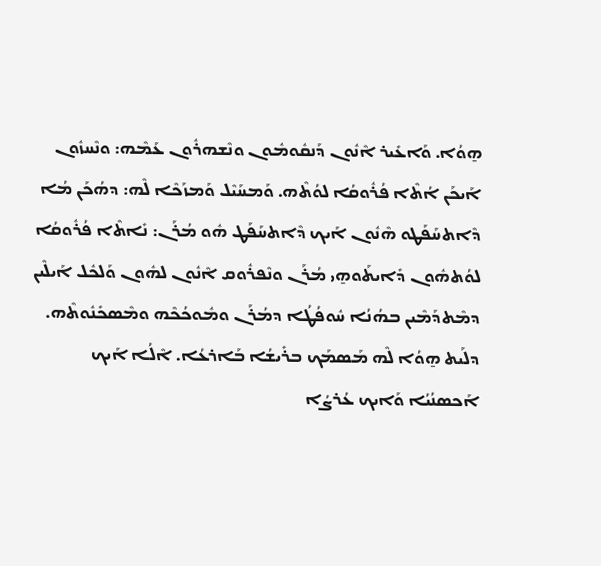ܗ̱ܘܳܐ. ܘܰܐܥܺܝܪ ܐܶܢܽܘܢ ܕܰܢܩܽܘܡܽܘܢ ܘܢܶܫܗܪܽܘܢ ܥܰܡܶܗ: ܘܢܶܚܙܽܘܢ ܐܰܝܟܰܢ ܐܳܬܶܐ ܦܳܪܽܘܩܳܐ ܠܘܳܬܶܗ. ܘܰܡܚܰܝܶܠ ܘܰܡܙܰܟܶܐ ܠܶܗ: ܕܗܳܟܰܢ ܡܳܐ ܕܶܐܬܚܰܦܰܛܘ ܗܶܢܽܘܢ ܐܰܝܟ ܕܶܐܬܚܰܦܰܛ ܗܽܘ ܡܳܪܰܢ: ܢܺܐܬܶܐ ܦܳܪܽܘܩܳܐ ܠܘܳܬܗܽܘܢ ܕܺܐܝܬܰܘܗ̱ܝ ܡܳܪܰܢ ܘܢܶܦܪܽܘܩ ܐܶܢܽܘܢ ܠܗܽܘܢ ܘܰܠܟܽܠ ܐܰܝܠܶܝܢ ܕܡܶܬܕܰܡܶܝܢ ܒܗܳܢܳܐ ܚܽܘܦܳܛܳܐ ܕܡܳܪܰܢ ܘܡܽܘܟܳܟܶܗ ܘܡܶܣܟܺܢܽܘܬܶܗ. ܕܠܰܝܬ ܗ̱ܘܳܐ ܠܶܗ ܡܰܣܡܰܟ ܒܪܺܝܫܳܐ ܒܰܐܪܥܳܐ. ܐܶܠܳܐ ܐܰܝܟ ܐܰܟܣܢܳܝܳܐ ܘܰܐܝܟ ܥܳܪܨܳܐ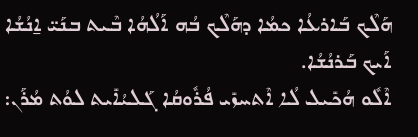ܗܰܠܶܟ ܒܰܐܪܥܳܐ ܟܡܳܐ ܕܗܰܠܶܟ ܒܳܗ ܐܰܠܳܗܳܐ ܒܶܝܬ ܒܢܰܝ̈ ܐ̱ܢܳܫܳܐ ܐܰܝܟ ܒܰܪܢܳܫܳܐ.
ܐܶܠܽܘ ܗܳܟܺܝܠ ܠܳܐ ܐܶܬܚܙܺܝ ܦܳܪܽܘܩܳܐ ܓܰܠܝܳܐܺܝܬ ܠܘܳܬ ܡܳܪܰܢ: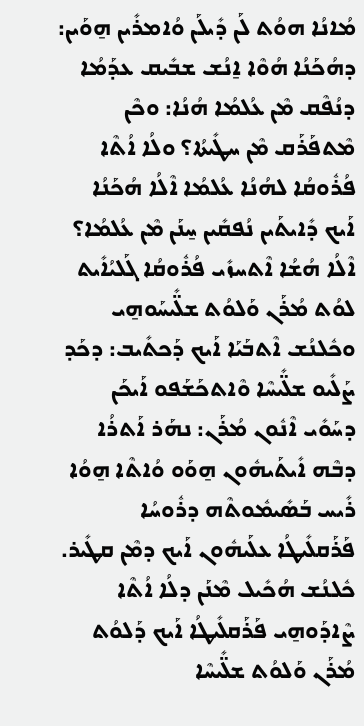ܡܳܐܢܳܐ ܗܘܳܬ ܠܰܢ ܕܺܝܠܰܢ ܘܳܐܡܪܺܝܢ ܗ̱ܘܰܝܢ: ܕܗܳܟܰܢܳܐ ܗܳܘܶܐ ܐ̱ܢܳܫ ܫܒܺܝܩ ܥܕܰܡܳܐ ܕܢܳܦܶܩ ܡܶܢ ܥܳܠܡܳܐ ܗܳܢܳܐ: ܘܟܶܢ ܡܶܬܦܰܪܰܩ ܡܶܢ ܚܛܺܝܬܳܐ؟ ܘܠܳܐ ܐܳܬܶܐ ܦܳܪܽܘܩܳܐ ܠܗܳܢܳܐ ܥܳܠܡܳܐ ܐܶܠܳܐ ܗܳܟܰܢܳܐ ܐܰܝܟ ܕܺܐܝܬܰܝܢ ܢܳܦܩܺܝܢ ܚ̱ܢܰܢ ܡܶܢ ܥܳܠܡܳܐ؟ ܐܶܠܳܐ ܗܳܫܳܐ ܐܶܬܚܙܺܝ ܦܳܪܽܘܩܳܐ ܓܰܠܝܳܐܺܝܬ ܠܘܳܬ ܡܳܪܰܢ ܘܰܠܘܳܬ ܫܠ̈ܺܝܚܰܘܗ̱ܝ ܘܟܽܠܢܳܫ ܐܶܬܒܰܝܰܐ ܐܰܝܟ ܕܰܟܬܺܝܒ: ܕܟܰܕ ܨܰܠܺܝܘ ܫܠ̈ܺܝܚܶܐ ܘܶܐܬܟܰܫܰܦܘ ܐܰܝܟܰܢ ܕܚܰܘܺܝ ܐܶܢܽܘܢ ܡܳܪܰܢ: ܢܗܰܪ ܐܰܬܪܳܐ ܕܒܶܗ ܐܺܝܬܰܝܗܽܘܢ ܗ̱ܘܰܘ ܘܳܐܬܶܐ ܗ̱ܘܳܐ ܪܺܝܚ ܒܰܣܺܝܡܽܘܬܶܗ ܕܪܽܘܚܳܐ ܦܰܪܰܩܠܺܝܛܳܐ ܥܠܰܝܗܽܘܢ ܐܰܝܟ ܕܡܶܢ ܩܛܺܝܪ.
ܟܽܠܢܳܫ ܗܳܟܺܝܠ ܡܶܢܰܢ ܕܠܳܐ ܐܳܬܶܐ ܨܶܐܕܰܘܗ̱ܝ ܦܰܪܰܩܠܺܝܛܳܐ ܐܰܝܟ ܕܰܠܘܳܬ ܡܳܪܰܢ ܘܰܠܘܳܬ ܫܠ̈ܺܝܚܶܐ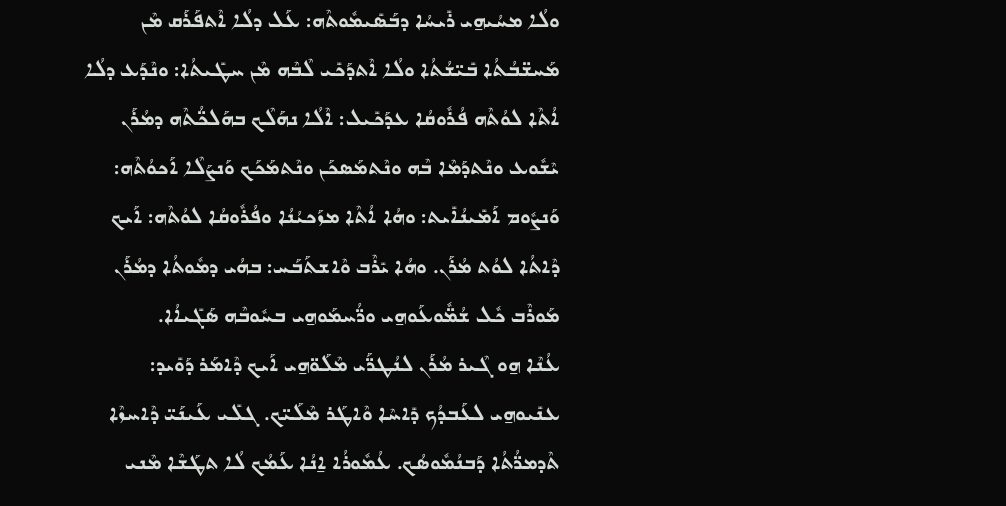ܘܠܳܐ ܡܚܳܝܗ̱ܝ ܪܺܝܚܳܐ ܕܒܰܣܺܝܡܽܘܬܶܗ: ܥܰܠ ܕܠܳܐ ܐܶܬܦܰܪܰܩ ܡܶܢ ܡܰܚܫ̈ܒܳܬܳܐ ܒܺܝ̈ܫܳܬܳܐ ܘܠܳܐ ܐܶܬܕܰܟܺܝ ܠܶܒܶܗ ܡܶܢ ܚܛܺܝܬܳܐ: ܘܢܶܕܰܥ ܕܠܳܐ ܐܳܬܶܐ ܠܘܳܬܶܗ ܦܳܪܽܘܩܳܐ ܥܕܰܟܺܝܠ: ܐܶܠܳܐ ܢܗܰܠܶܟ ܒܗܰܠܟ̈ܳܬܶܗ ܕܡܳܪܰܢ ܝܶܫܽܘܥ ܘܢܶܬܕܰܡܶܐ ܒܶܗ ܘܢܶܬܡܰܣܟܰܢ ܘܢܶܬܡܰܟܰܟ ܘܰܢܨܰܠܶܐ ܐܰܟܘܳܬܶܗ: ܘܰܢܨܽܘܡ ܐܰܡܺܝܢܳܐܺܝܬ: ܘܗܳܐ ܐܳܬܶܐ ܡܙܰܟܝܳܢܳܐ ܘܦܳܪܽܘܩܳܐ ܠܘܳܬܶܗ: ܐܰܝܟ ܕܶܐܬܳܐ ܠܘܳܬ ܡܳܪܰܢ. ܘܗܳܐ ܝܺܪܶܒ ܘܶܐܫܬܰܒܰܚ: ܒܗܳܝ ܕܡܽܘܬܳܐ ܕܡܳܪܰܢ ܡܰܘܪܶܒ ܟܽܠ ܫܳܡ̈ܽܘܥܰܘܗ̱ܝ ܘܪ̈ܳܚܡܰܘܗ̱ܝ ܒܚܽܘܒܶܗ ܣܰܓܺܝܐܳܐ.
ܥܳܢܶܐ ܗ̱ܘ ܓܶܝܪ ܡܳܪܰܢ ܠܢܳܛܪ̈ܰܝ ܡܶܠܰܘ̈ܗ̱ܝ ܐܰܝܟ ܕܶܐܡܰܪ ܕܰܘܺܝܕ: ܥܢܺܝܘܗ̱ܝ ܠܥܰܒܕܳܟ ܕܺܐܚܶܐ ܘܶܐܛܰܪ ܡܶܠܰܝ̈ܟ. ܓܠܺܝ ܥܰܝܢܰܝ̈ ܕܶܐܚܙܶܐ ܬܶܕܡܪ̈ܳܬܳܐ ܕܰܒܢܳܡܽܘܣܳܟ. ܥܳܡܽܘܪܳܐ ܐ̱ܢܳܐ ܥܰܡܳܟ ܠܳܐ ܬܛܰܫܶܐ ܡܶܢܝ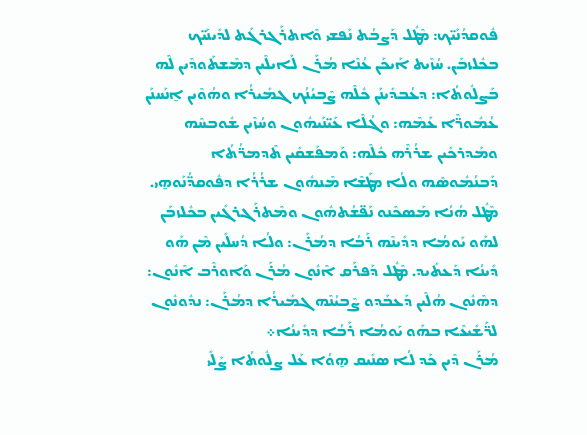ܦܽܘܩܕܳܢܰܝ̈ܟ: ܡܶܛܽܠ ܕܰܨܒܳܬ ܢܰܦܫܝ ܘܶܐܬܪܰܓܪܓܰܬ ܠܕܺܝܢܰܝ̈ܟ ܒܟܽܠܙܒܰܢ. ܚܳܙܶܝܬ ܐܰܝܟܰܢ ܥܳܢܶܐ ܡܳܪܰܢ ܠܰܐܝܠܶܝܢ ܕܡܶܫܬܰܘܕܶܝܢ ܠܶܗ ܒܰܨܠܽܘܬܳܐ: ܕܥܳܒܕܺܝܢܰܢ ܟܽܠܶܗ ܨܶܒܝܳܢܳܟ ܓܡܺܝܪܳܐ ܘܗܳܘܶܝܢ ܐ̱ܢܰܚܢܰܢ ܥܳܡܽܘܪ̈ܶܐ ܥܰܡܶܗ: ܘܓܳܠܶܐ ܥܰܝ̈ܢܰܝܗܽܘܢ ܘܚܳܙܶܝܢ ܫܽܘܒܚܶܗ ܘܡܰܕܪܟܺܝܢ ܫܪܳܪܶܗ ܟܽܠܶܗ: ܘܰܡܦܰܫܩܺܝܢ ܬܶܕܡܪ̈ܳܬܳܐ ܕܰܒܢܳܡܽܘܣܶܗ ܘܠܳܐ ܡܛܰܫܶܐ ܡܶܢܗܽܘܢ ܫܪܳܪܳܐ ܕܦܽܘܩܕ̈ܳܢܰܘܗ̱ܝ. ܡܶܛܽܠ ܗܳܢܳܐ ܡܰܣܟܶܢܘ ܢܰܦ̈ܫܳܬܗܽܘܢ ܘܡܶܬܪܰܓܪܓܺܝܢ ܒܟܽܠܙܒܰܢ ܠܗܰܘ ܝܰܘܡܳܐ ܕܕܺܝܢܶܗ ܪܰܒܳܐ ܕܡܳܪܰܢ: ܘܠܳܐ ܕܳܚܠܺܝܢ ܡܶܢ ܗܰܘ ܕܺܝܢܳܐ ܕܰܥܬܺܝܕ. ܡܶܛܽܠ ܕܰܦܪܰܩ ܐܶܢܽܘܢ ܡܳܪܰܢ ܘܰܐܘܪܶܒ ܐܶܢܽܘܢ: ܕܗܶܢܽܘܢ ܗܳܠܶܝܢ ܕܰܥܒܰܕܘ ܨܶܒܝܳܢܶܗ ܓܡܺܝܪܳܐ ܕܡܳܪܰܢ: ܢܕܽܘܢܽܘܢ ܠܪ̈ܰܫܺܝܥܶܐ ܒܗܰܘ ܝܰܘܡܳܐ ܪܰܒܳܐ ܕܕܺܝܢܳܐ܀
ܡܳܪܰܢ ܕܶܝܢ ܟܰܕ ܠܳܐ ܣܢܺܝܩ ܗ̱ܘܳܐ ܥܰܠ ܨܠܽܘܬܳܐ ܨܰܠܺܝ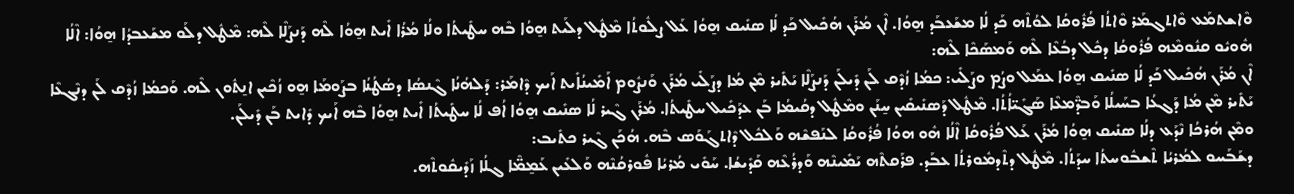ܘܶܐܫܬܡܰܥ ܘܶܐܬܓܡܰܪ ܘܶܐܬܳܐ ܦܳܪܽܘܩܳܐ ܠܘܳܬܶܗ ܟܰܕ ܠܳܐ ܡܫܰܥܒܰܕ ܗ̱ܘܳܐ. ܐܶܢ ܡܳܪܰܢ ܗܳܟܺܝܠ ܟܰܕ ܠܳܐ ܣܢܺܝܩ ܗ̱ܘܳܐ ܥܰܠ ܨܠܽܘܬܳܐ ܡܶܛܽܠ ܕܠܰܝܬ ܗ̱ܘܳܐ ܒܶܗ ܚܛܺܝܬܳܐ ܘܠܳܐ ܡܳܪܳܐ ܐܺܝܬ ܗ̱ܘܳܐ ܠܶܗ ܕܰܢܨܰܠܶܐ ܠܶܗ: ܡܶܛܽܠ ܕܠܰܘ ܡܫܰܥܒܕܳܐ ܗ̱ܘܳܐ: ܐܶܠܳܐ ܗܽܘܝܽܘ ܩܢܽܘܡܶܗ ܦܳܪܽܘܩܳܐ ܕܟܽܠ ܕܒܳܥܶܐ ܠܶܗ ܘܰܡܣܰܟܶܐ ܠܶܗ:
ܐܶܢ ܡܳܪܰܢ ܗܳܟܺܝܠ ܟܰܕ ܠܳܐ ܣܢܺܝܩ ܗ̱ܘܳܐ ܥܡܰܠ ܘܨܳܡ ܘܨܰܠܺܝ: ܟܡܳܐ ܙܳܕܶܩ ܠܰܢ ܕܺܝܠܰܢ ܕܰܢܨܰܠܶܐ ܝܰܬܺܝܪ ܡܶܢ ܡܳܐ ܕܨܰܠܺܝ ܡܳܪܰܢ ܘܰܢܨܽܘܡ ܐܰܡܺܝܢܳܐܺܝܬ ܐܰܝܟ ܕܶܐܡܰܪ: ܕܰܠܗܳܢܳܐ ܓܶܢܣܳܐ ܕܤܳܛܳܢܳܐ ܒܨܰܘܡܰܐ ܗ̱ܘ ܙܳܟܶܝܢ ܐܢ̱ܬܽܘܢ ܠܶܗ. ܘܰܟܡܳܐ ܙܳܕܶܩ ܠܰܢ ܕܢܶܓܥܶܐ ܝܰܬܺܝܪ ܡܶܢ ܡܳܐ ܕܰܓܥܳܐ ܒܚܰܝܠܳܐ ܘܰܒܕ̈ܶܡܥܶܐ ܣܰܓܺܝ̈ܐܳܬܳܐ. ܡܶܛܽܠ ܕܰܣܢܺܝܩܺܝܢ ܚ̱ܢܰܢ ܘܡܶܛܽܠ ܕܩܳܝܡܳܐ ܒܰܢ ܥܕܰܟܺܝܠ ܚܛܺܝܬܳܐ. ܡܳܪܰܢ ܓܶܝܪ ܠܳܐ ܣܢܺܝܩ ܗ̱ܘܳܐ ܐܳܦ ܠܳܐ ܚܛܺܝܬܳܐ ܐܺܝܬ ܗ̱ܘܳܐ ܒܶܗ ܐܰܝܟ ܕܺܐܝܬ ܒܰܢ ܕܺܝܠܰܢ.
ܘܡܶܢ ܗܳܪܟܳܐ ܢܶܕܰܥ ܕܠܳܐ ܣܢܺܝܩ ܗ̱ܘܳܐ ܡܳܪܰܢ ܥܰܠ ܦܳܪܽܘܩܳܐ ܐܶܠܳܐ ܗܽܘ ܗܘܳܐ ܦܳܪܽܘܩܳܐ ܠܢܰܦܫܶܗ ܘܰܠܟܽܠ ܕܶܐܬܓܰܘܰܣ ܒܶܗ. ܗܳܟܰܢ ܓܶܝܪ ܟܬܺܝܒ:
ܕܫܰܒܰܚܘ ܠܡܳܪܝܳܐ ܬܶܫܒܽܘܚܬܳܐ ܚܕܰܬܳܐ. ܡܶܛܽܠ ܕܬܶܕܡܽܘܪܬܳܐ ܥܒܰܕ. ܦܪܰܩܬܶܗ ܝܰܡܺܝܢܶܗ ܘܰܕܪܳܥܶܗ ܩܰܕܺܝܫܳܐ. ܚܰܘܺܝ ܡܳܪܝܳܐ ܦܽܘܪܩܳܢܶܗ ܘܰܠܥܺܝܢ ܥܰܡ̱ܡ̈ܶܐ ܓܠܳܐ ܙܰܕܺܝܩܽܘܬܶܗ.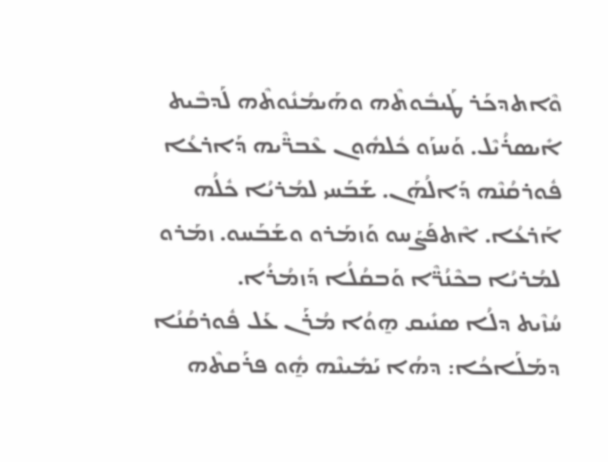ܘܶܐܬܕܟܰܪ ܛܰܝܒܽܘܬܶܗ ܘܗܰܝܡܳܢܽܘܬܶܗ ܠܰܕܒܶܝܬ ܐܺܝܣܪܳܝܶܠ. ܘܰܚܙܰܘ ܟܽܠܗܽܘܢ ܥܶܒܪ̈ܶܝܗ ܕܰܐܪܥܳܐ ܦܽܘܪܩܳܢܶܗ ܕܰܐܠܳܗܰܢ. ܫܰܒܰܚܝ ܠܡܳܪܝܳܐ ܟܽܠܳܗ ܐܰܪܥܳܐ. ܐܶܬܦܰܨܰܚܘ ܘܰܙܡܰܪܘ ܘܫܰܒܰܚܘ. ܙܡܰܪܘ ܠܡܳܪܝܳܐ ܒܟܶܢܳܪ̈ܶܐ ܘܰܒܩܳܠܳܐ ܕܰܙܡܳܪܳܐ.
ܚܳܙܶܝܬ ܕܠܳܐ ܣܢܺܝܩ ܗ̱ܘܳܐ ܡܳܪܰܢ ܥܰܠ ܦܽܘܪܩܳܢܳܐ ܕܡܰܠܰܐܟܳܐ: ܕܗܳܐ ܝܰܡܺܝܢܶܗ ܗ̱ܽܘ ܦܪܰܩܬܶܗ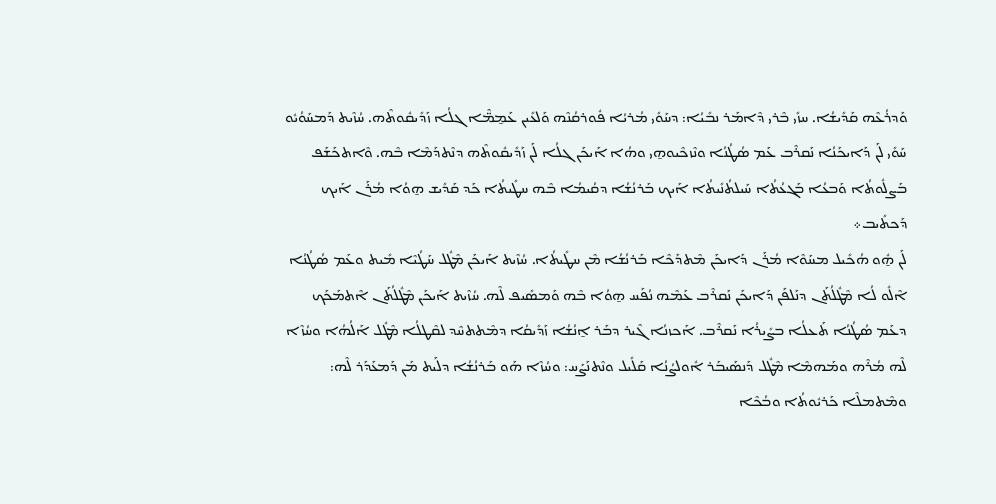ܘܰܕܪܳܥܶܗ ܩܰܕܺܝܫܳܐ. ܚܙܺܝ ܒܶܪܝ ܕܶܐܡܰܪ ܢܒܺܝܳܐ: ܕܚܰܘܺܝ ܡܳܪܝܳܐ ܦܽܘܪܩܳܢܶܗ ܘܰܠܥܺܝܢ ܥܰܡ̱ܡ̈ܶܐ ܓܠܳܐ ܙܰܕܺܝܩܽܘܬܶܗ. ܚܳܙܶܝܬ ܕܰܡܚܰܘܳܝܽܘ ܚܰܘܺܝ ܠܰܢ ܕܰܐܝܟܰܢܳܐ ܢܰܩܪܶܒ ܥܰܡ ܤܳܛܳܢܳܐ ܘܢܶܙܟܶܝܘܗ̱ܝ ܘܗܳܐ ܐܰܝܟܰܢ ܓܠܳܐ ܠܰܢ ܙܰܕܺܝܩܽܘܬܶܗ ܕܢܶܬܕܰܡܶܐ ܒܶܗ. ܘܶܐܬܟܰܫܰܦ ܒܰܨܠܽܘܬܳܐ ܘܰܒܥܳܐ ܒܰܓܥܳܬܳܐ ܚܰܝܠܬܳܢܺܝܬܳܐ ܐܰܝܟ ܒܰܪܢܳܫܳܐ ܕܩܳܝܡܳܐ ܒܶܗ ܚܛܺܝܬܳܐ ܟܰܕ ܩܰܕܺܝܫ ܗ̱ܘܳܐ ܡܳܪܰܢ ܐܰܝܟ ܕܰܟܬܺܝܒ܀
ܠܰܢ ܗ̱ܽܘ ܗܳܟܺܝܠ ܡܚܰܘܶܐ ܡܳܪܰܢ ܕܰܐܝܟܰܢ ܡܶܬܕܰܟܶܐ ܒܰܪܢܳܫܳܐ ܡܶܢ ܚܛܺܝܬܳܐ. ܚܳܙܶܝܬ ܐܰܝܟܰܢ ܡܶܛܽܠ ܚܰܛܳܝܶܐ ܡܺܝܬ ܘܥܰܡ ܤܳܛܳܢܳܐ ܐܶܠܽܘ ܠܳܐ ܡܶܛܽܠܳܬܰܢ ܕܢܰܠܦܰܢ ܕܰܐܝܟܰܢ ܢܰܩܪܶܒ ܥܰܡܶܗ ܢܳܦܰܚ ܗ̱ܘܳܐ ܒܶܗ ܘܰܡܣܺܝܦ ܠܶܗ. ܚܳܙܶܝܬ ܐܰܝܟܰܢ ܡܶܛܽܠܳܬܰܢ ܐܶܬܡܰܟܰܟ ܕܥܰܡ ܤܳܛܳܢܳܐ ܬܰܥܠܳܐ ܒܨܺܝܪܳܐ ܢܰܩܪܶܒ. ܐܰܟܙܢܳܐ ܓܶܝܪ ܕܒܰܪ ܐ̱ܢܳܫܳܐ ܙܰܕܺܝܩܳܐ ܕܡܶܬܬܚܶܕ ܠܩܶܛܠܳܐ ܡܶܛܽܠ ܐܰܠܳܗܳܐ ܘܚܳܙܶܐ ܠܶܗ ܡܳܪܶܗ ܘܡܰܗܡܶܐ ܡܶܛܽܠ ܕܰܢܣܰܝܒܰܪ ܐܽܘܠܨܳܢܳܐ ܩܰܠܺܝܠ ܘܢܶܬܢܰܨܰܚ: ܘܚܳܙܶܐ ܗܰܘ ܒܰܪܢܳܫܳܐ ܕܠܰܝܬ ܡܰܢ ܕܰܡܥܰܕܰܪ ܠܶܗ: ܘܡܶܬܡܠܶܐ ܟܰܪܝܽܘܬܳܐ ܘܒܳܟܶܐ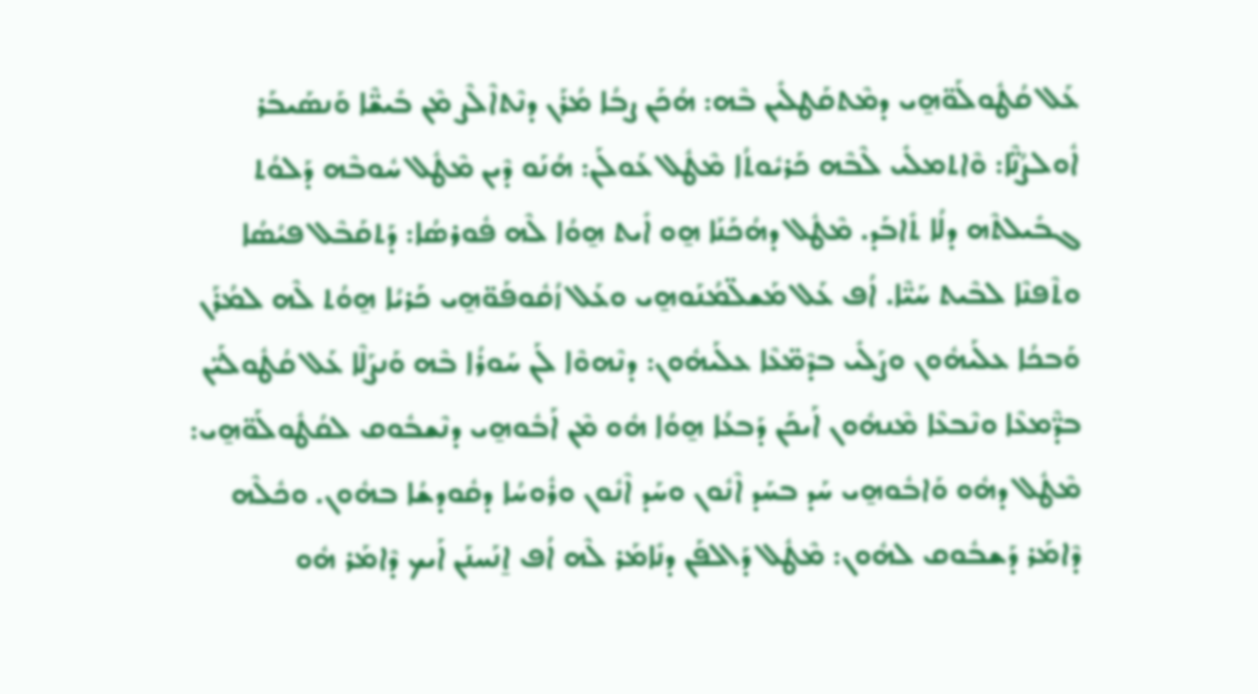ܥܰܠ ܩܳܛܽܘܠܰܘ̈ܗ̱ܝ ܕܡܶܬܩܰܛܠܺܝܢ ܒܶܗ: ܗܳܟܰܢ ܨܒܳܐ ܡܳܪܰܢ ܕܢܶܬܐܶܠܶܨ ܡܶܢ ܒܺܝܫ̈ܶܐ ܘܰܢܣܰܝܒܰܪ ܐܽܘܠܨܳܢ̈ܶܐ: ܘܶܐܬܡܠܺܝ ܠܶܒܶܗ ܟܰܪܝܽܘܬܳܐ ܡܶܛܽܠ ܥܰܘܠܰܢ: ܗܳܢܰܘ ܕܶܝܢ ܡܶܛܽܠ ܚܽܘܒܶܗ ܕܰܠܘܳܬ ܓܒܺܝܠܬܶܗ ܕܠܳܐ ܬܺܐܒܰܕ. ܡܶܛܽܠ ܕܗܳܟܰܢܰܐ ܗ̱ܘ ܐܺܝܬ ܗ̱ܘܳܐ ܠܶܗ ܦܽܘܪܣܳܐ: ܕܰܬܩܰܒܶܠ ܦܝܳܣܳܐ ܘܬܶܦܢܶܐ ܠܒܶܝܬ ܚܰܝ̈ܶܐ. ܐܳܦ ܥܰܠ ܡܰܫܠ̈ܡܳܢܰܘܗ̱ܝ ܘܥܰܠ ܙܳܩܽܘܦܰܘ̈ܗ̱ܝ ܟܰܪܝܳܐ ܗ̱ܘܳܬ ܠܶܗ ܠܡܳܪܰܢ ܘܰܒܟܳܐ ܥܠܰܝܗܽܘܢ ܘܨܰܠܺܝ ܒܕܶܡ̈ܥܶܐ ܥܠܰܝܗܽܘܢ: ܕܢܶܗܘܶܐ ܠܰܢ ܚܰܘܪܳܐ ܒܶܗ ܘܰܢܨܰܠܶܐ ܥܰܠ ܩܳܛܽܘܠܰܝ̈ܢ ܒܕ̈ܶܡܥܶܐ ܘܢܶܒܥܶܐ ܡܶܢܗܽܘܢ ܐܰܝܟܰܢ ܕܰܒܥܳܐ ܗ̱ܘܳܐ ܗܽܘ ܡܶܢ ܐܰܒܽܘܗ̱ܝ ܕܢܶܫܒܽܘܩ ܠܩܳܛܽܘܠܰܘ̈ܗ̱ܝ: ܡܶܛܽܠ ܕܗܽܘ ܘܰܐܒܽܘܗ̱ܝ ܚܰܕ ܒܚܰܕ ܐܶܢܽܘܢ ܘܚܰܕ ܐܶܢܽܘܢ ܘܪܽܘܚܳܐ ܕܩܽܘܕܫܳܐ ܒܗܽܘܢ. ܘܟܽܠܶܗ ܕܶܐܡܰܪ ܕܰܫܒܽܘܩ ܠܗܽܘܢ: ܡܶܛܽܠ ܕܰܐܠܦܰܢ ܕܢܺܐܡܰܪ ܠܶܗ ܐܳܦ ܐ̱ܢܰܚܢܰܢ ܐܰܝܟ ܕܶܐܡܰܪ ܗܽܘ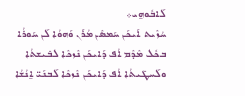ܠܰܐܒܽܘܗ̱ܝ܀
ܚܳܙܶܝܬ ܐܰܝܟܰܢ ܚܰܡܣܶܢ ܡܳܪܰܢ ܘܰܗܘܳܐ ܠܰܢ ܚܰܘܪܳܐ ܒܟܽܠ ܡܶܕܶܡ ܐܳܦ ܕܰܐܝܟܰܢ ܢܶܙܟܶܐ ܠܒܺܝܫܬܳܐ ܘܠܰܚܛܺܝܬܳܐ ܐܳܦ ܕܰܐܝܟܰܢ ܢܶܙܟܶܐ ܠܰܒܢܰܝ̈ ܐ̱ܢܳܫܳܐ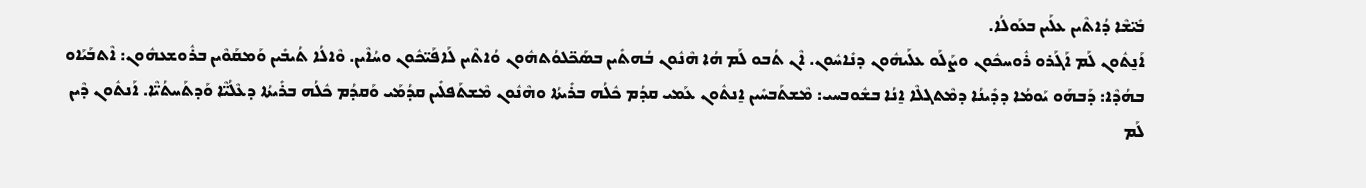ܒܺܝ̈ܫܶܐ ܕܳܐܬܶܝܢ ܥܠܰܝܢ ܒܥܰܘܠܳܐ.
ܐܰܢ̱ܬܽܘܢ ܠܰܡ ܐܰܓܰܪܘ ܪܽܘܚܟܽܘܢ ܘܨܰܠܰܘ ܥܠܰܝܗܽܘܢ ܕܢܺܐܚܽܘܢ. ܐܶܢ ܬܳܒܘ ܠܰܡ ܗܳܐ ܗܶܢܽܘܢ ܒܳܗܬܺܝܢ ܒܣܰܟ̈ܠܘܳܬܗܽܘܢ ܘܳܐܬܶܝܢ ܠܰܐܦܰܝ̈ܟܽܘܢ ܘܚܳܐܶܝܢ. ܘܶܐܠܳܐ ܬܳܝܒܺܝܢ ܘܰܡܩܰܘܶܝܢ ܒܪܽܘܫܥܗܽܘܢ: ܐܶܬܒܰܝܰܐܘ ܒܗܳܕܶܐ: ܕܰܒܗܰܘ ܝܰܘܡܳܐ ܕܕܺܝܢܳܐ ܕܡܶܬܓܠܶܐ ܐ̱ܢܳܐ ܒܫܽܘܒܚܝ: ܡܶܫܬܰܒܚܺܝܢ ܐ̱ܢܬܽܘܢ ܥܰܡܝ ܩܕܳܡ ܟܽܠܳܗ ܒܪܺܝܬܳܐ ܘܗܶܢܽܘܢ ܡܶܫܬܰܦܠܺܝܢ ܩܕܳܡܰܝ ܘܰܩܕܳܡ ܟܽܠܳܗ ܒܪܺܝܬܳܐ ܕܥܶܠܳܝ̈ܶܐ ܘܰܕܬܰܚܬܳܝ̈ܶܐ. ܐܰܢܬܽܘܢ ܕܶܝܢ ܠܰܡ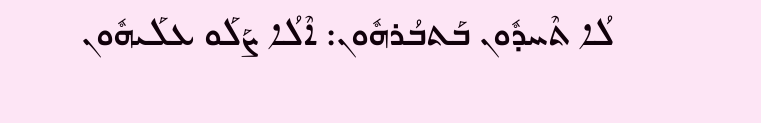ܠܳܐ ܬܶܚܕܽܘܢ ܒܰܬܒܳܪܗܽܘܢ: ܐܶܠܳܐ ܨܰܠܰܘ ܥܠܰܝܗܽܘܢ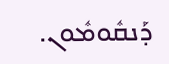ܕܰܢܩܽܘܡܽܘܢ.